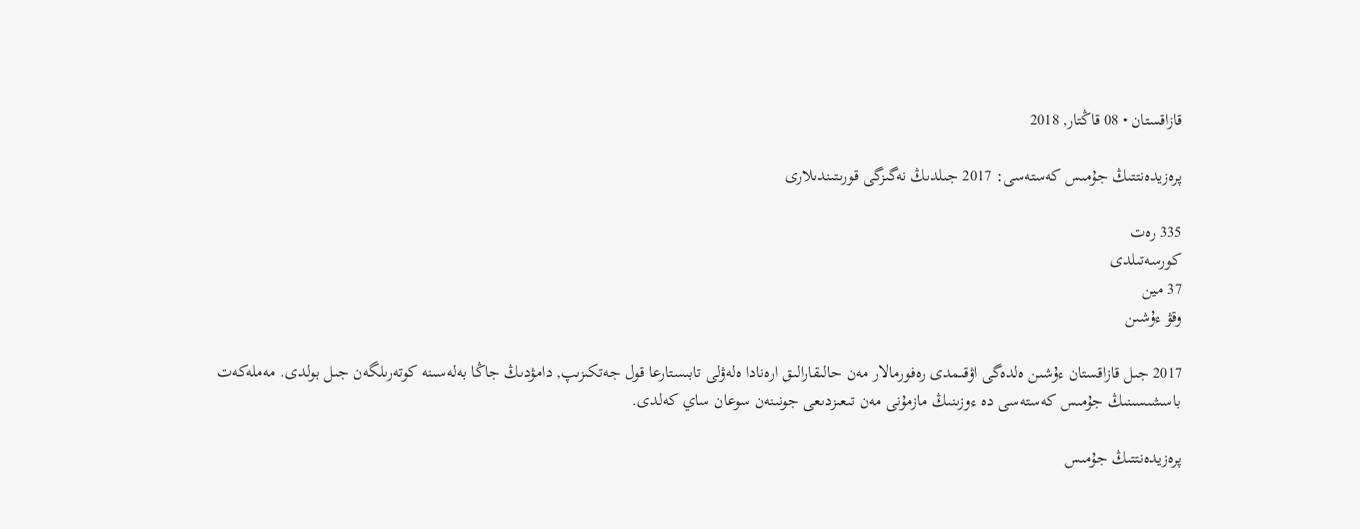قازاقستان • 08 قاڭتار, 2018

پرەزيدەنتتىڭ جۇمىس كەستەسى: 2017 جىلدىڭ نەگىزگى قورىتىندىلارى

335 رەت
كورسەتىلدى
37 مين
وقۋ ءۇشىن

2017 جىل قازاقستان ءۇشىن ەلدەگى اۋقىمدى رەفورمالار مەن حالىقارالىق ارەنادا ەلەۋلى تابىستارعا قول جەتكىزىپ, دامۋدىڭ جاڭا بەلەسىنە كوتەرىلگەن جىل بولدى. مەملەكەت باسشىسىنىڭ جۇمىس كەستەسى دە ءوزىنىڭ مازمۇنى مەن تىعىزدىعى جونىنەن سوعان ساي كەلدى.

پرەزيدەنتتىڭ جۇمىس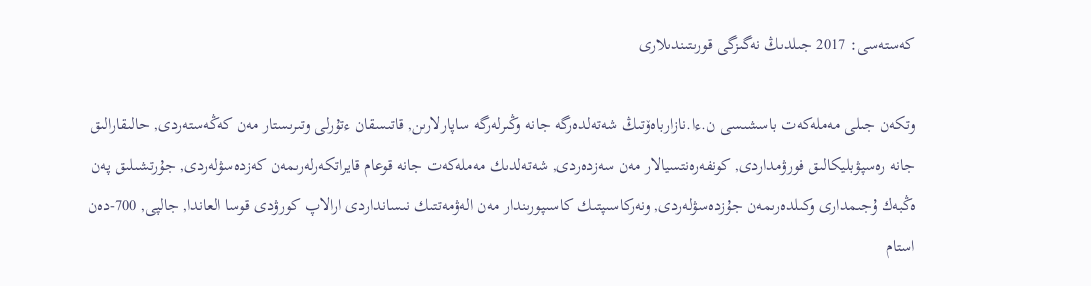كەستەسى: 2017 جىلدىڭ نەگىزگى قورىتىندىلارى

وتكەن جىلى مەملەكەت باسشىسى ن.ءا.نازارباەۆتىڭ شەتەلدەرگە جانە وڭىرلەرگە ساپارلارىن, قاتىسقان ءتۇرلى وتىرىستار مەن كەڭەستەردى, حالىقارالىق جانە رەسپۋبليكالىق فورۋمداردى, كونفەرەنتسيالار مەن سەزدەردى, شەتەلدىك مەملەكەت جانە قوعام قايراتكەرلەرىمەن كەزدەسۋلەردى, جۇرتشىلىق پەن ەڭبەك ۇجىمدارى وكىلدەرىمەن جۇزدەسۋلەردى, ونەركاسىپتىك كاسىپورىندار مەن الەۋمەتتىك نىسانداردى ارالاپ كورۋدى قوسا العاندا, جالپى, 700-دەن استام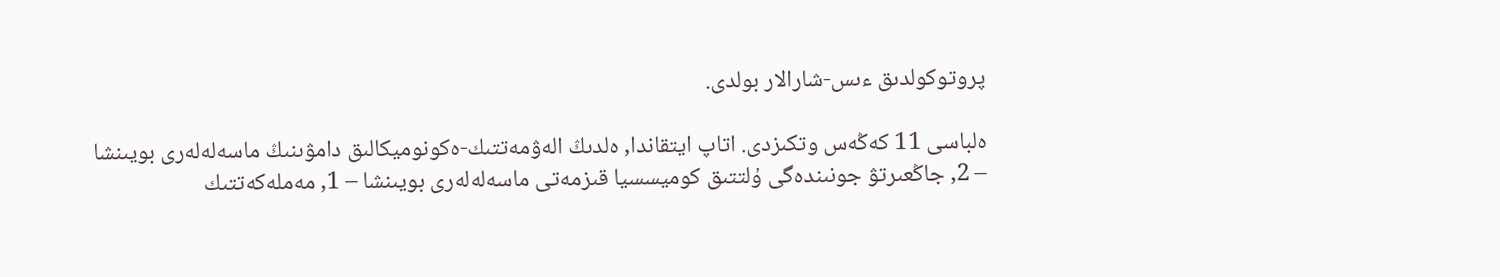پروتوكولدىق ءىس-شارالار بولدى.

ەلباسى 11 كەڭەس وتكىزدى. اتاپ ايتقاندا, ەلدىڭ الەۋمەتتىك-ەكونوميكالىق دامۋىنىڭ ماسەلەلەرى بويىنشا – 2, جاڭعىرتۋ جونىندەگى ۇلتتىق كوميسسيا قىزمەتى ماسەلەلەرى بويىنشا – 1, مەملەكەتتىك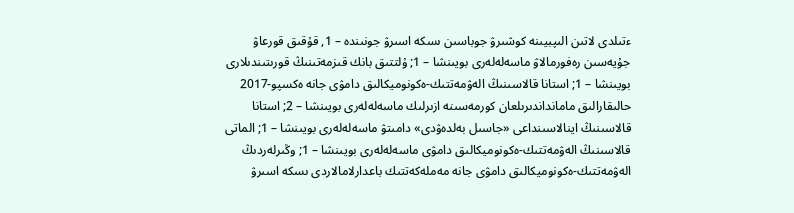ءتىلدى لاتىن الىپبيىنە كوشىرۋ جوباسىن ىسكە اسىرۋ جونىندە – 1, قۇقىق قورعاۋ جۇيەسىن رەفورمالاۋ ماسەلەلەرى بويىنشا – 1; ۇلتتىق بانك قىزمەتىنىڭ قورىتىندىلارى بويىنشا – 1; استانا قالاسىنىڭ الەۋمەتتىك-ەكونوميكالىق دامۋى جانە ەكسپو-2017 حالىقارالىق مامانداندىرىلعان كورمەسىنە ازىرلىك ماسەلەلەرى بويىنشا – 2; استانا قالاسىنىڭ اينالاسىنداعى «جاسىل بەلدەۋدى» دامىتۋ ماسەلەلەرى بويىنشا – 1; الماتى قالاسىنىڭ الەۋمەتتىك-ەكونوميكالىق دامۋى ماسەلەلەرى بويىنشا – 1; وڭىرلەردىڭ الەۋمەتتىك-ەكونوميكالىق دامۋى جانە مەملەكەتتىك باعدارلامالاردى ىسكە اسىرۋ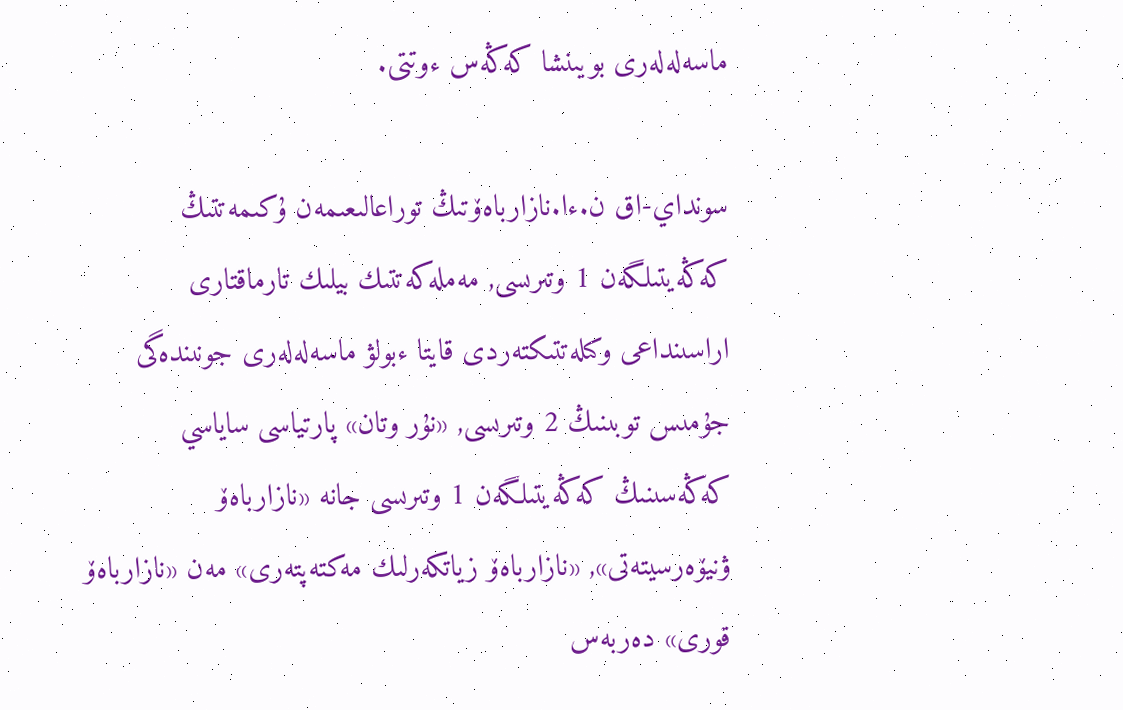ماسەلەلەرى بويىنشا كەڭەس ءوتتى.

سونداي-اق ن.ءا.نازارباەۆتىڭ توراعالىعىمەن ۇكىمەتتىڭ كەڭەيتىلگەن 1 وتىرىسى, مەملەكەتتىك بيلىك تارماقتارى اراسىنداعى وكىلەتتىكتەردى قايتا ءبولۋ ماسەلەلەرى جونىندەگى جۇمىس توبىنىڭ 2 وتىرىسى, «نۇر وتان» پارتياسى ساياسي كەڭەسىنىڭ كەڭەيتىلگەن 1 وتىرىسى جانە «نازارباەۆ ۋنيۆەرسيتەتى», «نازارباەۆ زياتكەرلىك مەكتەپتەرى» مەن «نازارباەۆ قورى» دەربەس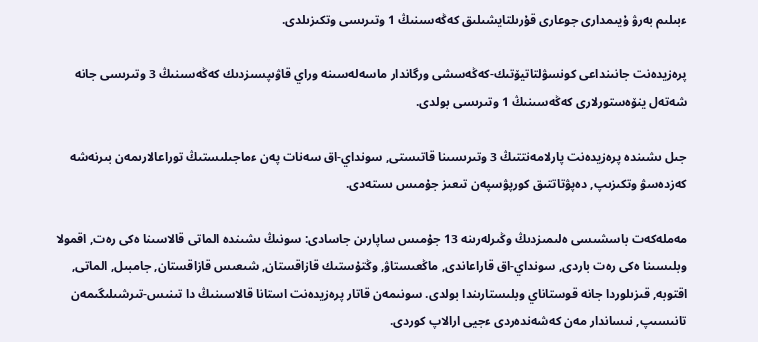ءبىلىم بەرۋ ۇيىمدارى جوعارى قۇرىلتايشىلىق كەڭەسىنىڭ 1 وتىرىسى وتكىزىلدى.

پرەزيدەنت جانىنداعى كونسۋلتاتيۆتىك-كەڭەسشى ورگاندار ماسەلەسىنە وراي قاۋىپسىزدىك كەڭەسىنىڭ 3 وتىرىسى جانە شەتەل ينۆەستورلارى كەڭەسىنىڭ 1 وتىرىسى بولدى.

جىل ىشىندە پرەزيدەنت پارلامەنتتىڭ 3 وتىرىسىنا قاتىستى, سونداي-اق سەنات پەن ءماجىلىستىڭ توراعالارىمەن بىرنەشە كەزدەسۋ وتكىزىپ, دەپۋتاتتىق كورپۋسپەن تىعىز جۇمىس ىستەدى.

مەملەكەت باسشىسى ەلىمىزدىڭ وڭىرلەرىنە 13 جۇمىس ساپارىن جاسادى: سونىڭ ىشىندە الماتى قالاسىنا ەكى رەت, اقمولا وبلىسىنا ەكى رەت باردى, سونداي-اق قاراعاندى, ماڭعىستاۋ, وڭتۇستىك قازاقستان, شىعىس قازاقستان, جامبىل, الماتى, اقتوبە, قىزىلوردا جانە قوستاناي وبلىستارىندا بولدى. سونىمەن قاتار پرەزيدەنت استانا قالاسىنىڭ دا تىنىس-تىرشىلىگىمەن تانىسىپ, نىساندار مەن كەشەندەردى ءجيى ارالاپ كوردى.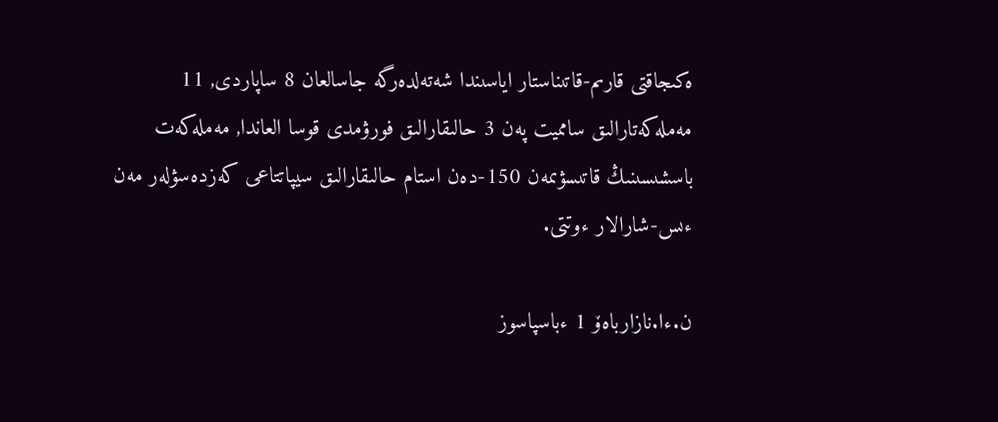ەكىجاقتى قارىم-قاتىناستار اياسىندا شەتەلدەرگە جاسالعان 8 ساپاردى, 11 مەملەكەتارالىق سامميت پەن 3 حالىقارالىق فورۋمدى قوسا العاندا, مەملەكەت باسشىسىنىڭ قاتىسۋىمەن 150-دەن استام حالىقارالىق سيپاتتاعى كەزدەسۋلەر مەن ءىس-شارالار ءوتتى.

ن.ءا.نازارباەۆ 1 ءباسپاسوز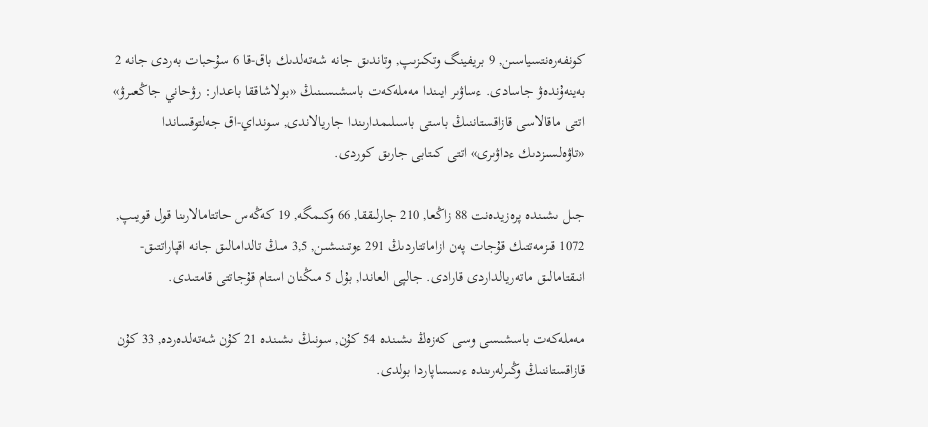كونفەرەنتسياسىن, 9 بريفينگ وتكىزىپ, وتاندىق جانە شەتەلدىك باق-قا 6 سۇحبات بەردى جانە 2 بەينەۇندەۋ جاسادى. ءساۋىر ايىندا مەملەكەت باسشىسىنىڭ «بولاشاققا باعدار: رۋحاني جاڭعىرۋ» اتتى ماقالاسى قازاقستاننىڭ باستى باسىلىمدارىندا جاريالاندى, سونداي-اق جەلتوقساندا «تاۋەلسىزدىك ءداۋىرى» اتتى كىتابى جارىق كوردى.

جىل ىشىندە پرەزيدەنت 88 زاڭعا, 210 جارلىققا, 66 وكىمگە, 19 كەڭەس حاتتامالارىنا قول قويىپ, 1072 قىزمەتتىك قۇجات پەن ازاماتتاردىڭ 291 ءوتىنىشىن, 3,5 مىڭ تالدامالىق جانە اقپاراتتىق-انىقتامالىق ماتەريالداردى قارادى. جالپى العاندا, بۇل 5 مىڭنان استام قۇجاتتى قامتىدى.

مەملەكەت باسشىسى وسى كەزەڭ ىشىندە 54 كۇن, سونىڭ ىشىندە 21 كۇن شەتەلدەردە, 33 كۇن قازاقستاننىڭ وڭىرلەرىندە ءىسساپاردا بولدى.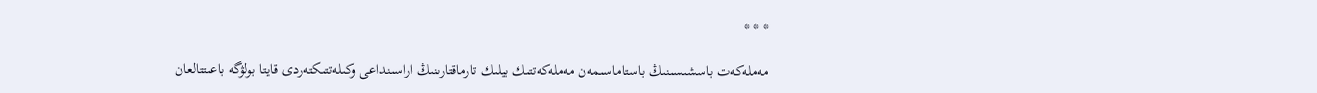* * *

مەملەكەت باسشىسىنىڭ باستاماسىمەن مەملەكەتتىك بيلىك تارماقتارىنىڭ اراسىنداعى وكىلەتتىكتەردى قايتا بولۋگە باعىتتالعان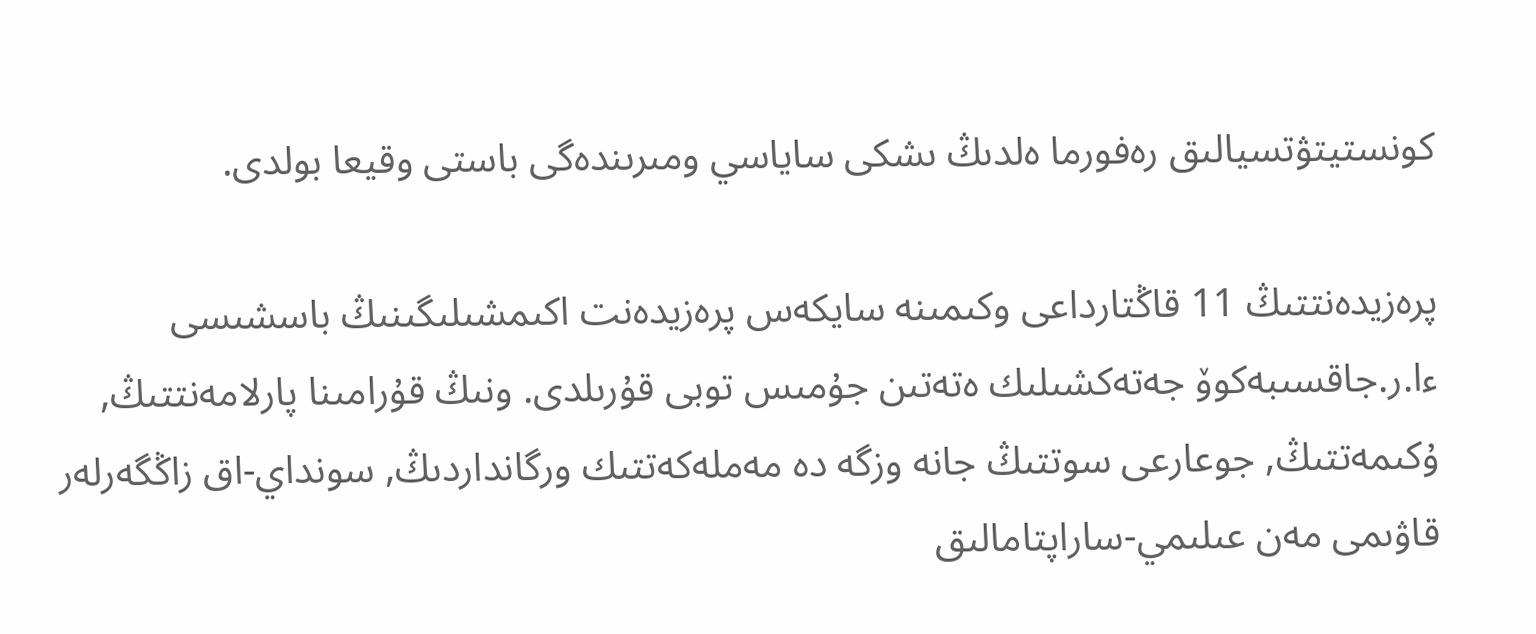كونستيتۋتسيالىق رەفورما ەلدىڭ ىشكى ساياسي ومىرىندەگى باستى وقيعا بولدى.

پرەزيدەنتتىڭ 11 قاڭتارداعى وكىمىنە سايكەس پرەزيدەنت اكىمشىلىگىنىڭ باسشىسى ءا.ر.جاقسىبەكوۆ جەتەكشىلىك ەتەتىن جۇمىس توبى قۇرىلدى. ونىڭ قۇرامىنا پارلامەنتتىڭ, ۇكىمەتتىڭ, جوعارعى سوتتىڭ جانە وزگە دە مەملەكەتتىك ورگانداردىڭ, سونداي-اق زاڭگەرلەر قاۋىمى مەن عىلىمي-ساراپتامالىق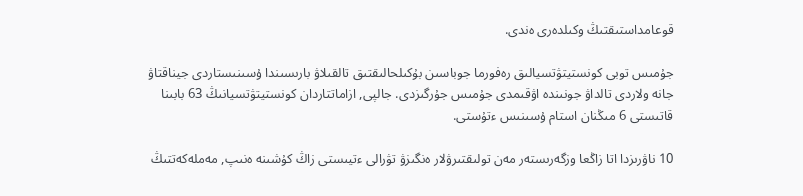قوعامداستىقتىڭ وكىلدەرى ەندى.

جۇمىس توبى كونستيتۋتسيالىق رەفورما جوباسىن بۇكىلحالىقتىق تالقىلاۋ بارىسىندا ۇسىنىستاردى جيناقتاۋ جانە ولاردى تالداۋ جونىندە اۋقىمدى جۇمىس جۇرگىزدى. جالپى, ازاماتتاردان كونستيتۋتسيانىڭ 63 بابىنا قاتىستى 6 مىڭنان استام ۇسىنىس ءتۇستى.

10 ناۋرىزدا اتا زاڭعا وزگەرىستەر مەن تولىقتىرۋلار ەنگىزۋ تۋرالى ءتيىستى زاڭ كۇشىنە ەنىپ, مەملەكەتتىڭ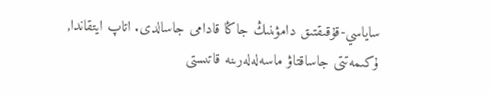ساياسي-قۇقىقتىق دامۋىنىڭ جاڭا قادامى جاسالدى. اتاپ ايتقاندا, ۇكىمەتتى جاساقتاۋ ماسەلەلەرىنە قاتىستى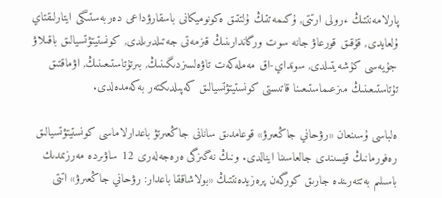پارلامەنتتىڭ ءرولى ارتتى, ۇكىمەتتىڭ ۇلتتىق ەكونوميكانى باسقارۋداعى دەربەستىگى ايتارلىقتاي ۇلعايدى, قۇقىق قورعاۋ جانە سوت ورگاندارىنىڭ قىزمەتى جەتىلدىرىلدى, كونستيتۋتسيالىق باقىلاۋ جۇيەسى كۇشەيتىلدى, سونداي-اق مەملەكەت تاۋەلسىزدىگىنىڭ, بىرتۇتاستىعىنىڭ, اۋماقتىق تۇتاستىعىنىڭ مىزعىماستىعىنا قاتىستى كونستيتۋتسيالىق كەپىلدىكتەر بەكەمدەلدى.

ەلباسى ۇسىنعان «رۋحاني جاڭعىرۋ» قوعامدىق سانانى جاڭعىرتۋ باعدارلاماسى كونستيتۋتسيالىق رەفورمانىڭ قيسىندى جالعاسىنا اينالدى. ونىڭ نەگىزگى ەرەجەلەرى 12 ساۋىردە مەرزىمدىك باسىلىم بەتتەرىندە جارىق كورگەن پرەزيدەنتتىڭ «بولاشاققا باعدار: رۋحاني جاڭعىرۋ» اتتى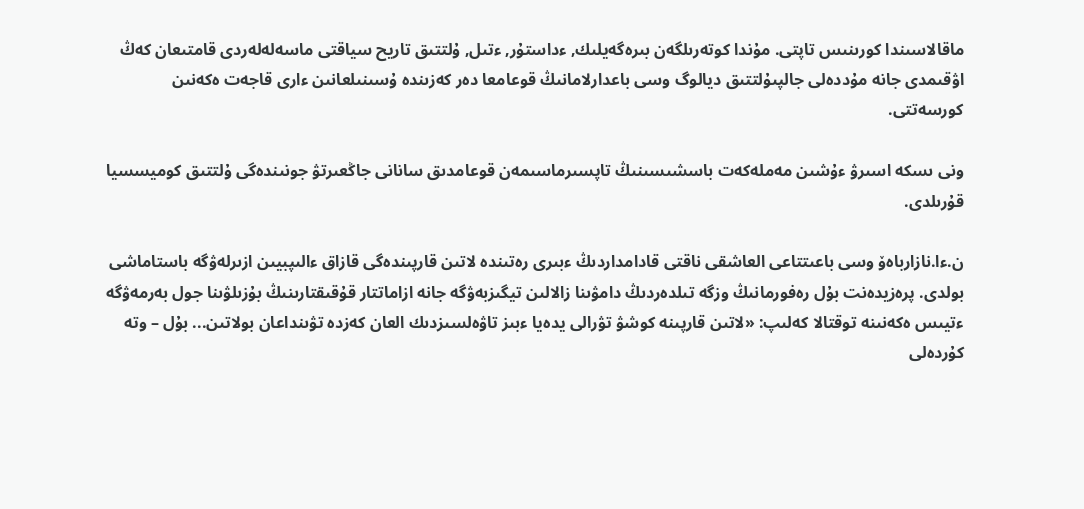ماقالاسىندا كورىنىس تاپتى. مۇندا كوتەرىلگەن بىرەگەيلىك, ءداستۇر, ءتىل, ۇلتتىق تاريح سياقتى ماسەلەلەردى قامتىعان كەڭ اۋقىمدى جانە مۇددەلى جالپىۇلتتىق ديالوگ وسى باعدارلامانىڭ قوعامعا دەر كەزىندە ۇسىنىلعانىن ءارى قاجەت ەكەنىن كورسەتتى.

ونى ىسكە اسىرۋ ءۇشىن مەملەكەت باسشىسىنىڭ تاپسىرماسىمەن قوعامدىق سانانى جاڭعىرتۋ جونىندەگى ۇلتتىق كوميسسيا قۇرىلدى.

ن.ءا.نازارباەۆ وسى باعىتتاعى العاشقى ناقتى قادامداردىڭ ءبىرى رەتىندە لاتىن قارپىندەگى قازاق ءالىپبيىن ازىرلەۋگە باستاماشى بولدى. پرەزيدەنت بۇل رەفورمانىڭ وزگە تىلدەردىڭ دامۋىنا زالالىن تيگىزبەۋگە جانە ازاماتتار قۇقىقتارىنىڭ بۇزىلۋىنا جول بەرمەۋگە ءتيىس ەكەنىنە توقتالا كەلىپ: «لاتىن قارپىنە كوشۋ تۋرالى يدەيا ءبىز تاۋەلسىزدىك العان كەزدە تۋىنداعان بولاتىن... بۇل – وتە كۇردەلى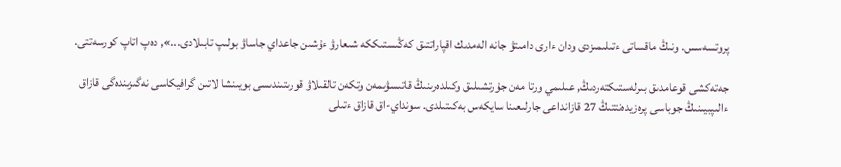پروتسەسس. ونىڭ ماقساتى ءتىلىمىزدى ودان ءارى دامىتۋ جانە الەمدىك اقپاراتتىق كەڭىستىككە شىعارۋ ءۇشىن جاعداي جاساۋ بولىپ تابىلادى...», دەپ اتاپ كورسەتتى.

جەتەكشى قوعامدىق بىرلەستىكتەردىڭ, عىلىمي ورتا مەن جۇرتشىلىق وكىلدەرىنىڭ قاتىسۋىمەن وتكەن تالقىلاۋ قورىتىندىسى بويىنشا لاتىن گرافيكاسى نەگىزىندەگى قازاق ءالىپبيىنىڭ جوباسى پرەزيدەنتتىڭ 27 قازانداعى جارلىعىنا سايكەس بەكىتىلدى. سونداي-اق قازاق ءتىلى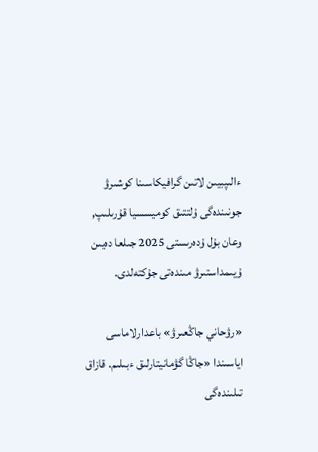ءالىپبيىن لاتىن گرافيكاسىنا كوشىرۋ جونىندەگى ۇلتتىق كوميسسيا قۇرىلىپ, وعان بۇل ۇدەرىستى 2025 جىلعا دەيىن ۇيىمداستىرۋ مىندەتى جۇكتەلدى.

«رۋحاني جاڭعىرۋ» باعدارلاماسى اياسىندا «جاڭا گۋمانيتارلىق ءبىلىم. قازاق تىلىندەگى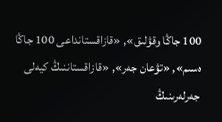100 جاڭا وقۋلىق», «قازاقستانداعى 100 جاڭا ەسىم», «تۋعان جەر», «قازاقستاننىڭ كيەلى جەرلەرىنىڭ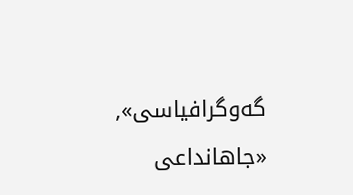گەوگرافياسى», «جاھانداعى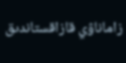زاماناۋي قازاقستاندىق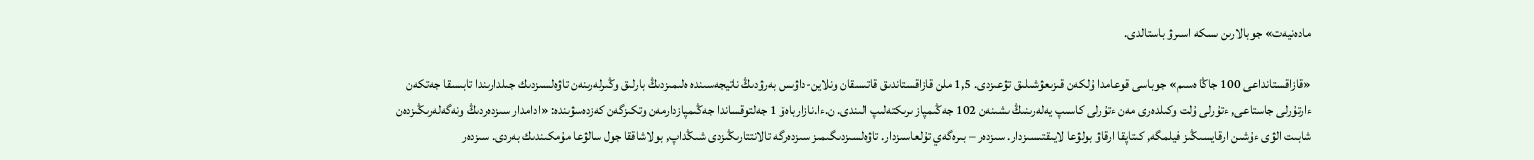مادەنيەت» جوبالارىن ىسكە اسىرۋ باستالدى.

«قازاقستانداعى 100 جاڭا ەسىم» جوباسى قوعامدا ۇلكەن قىزىعۋشىلىق تۋعىزدى. 1,5 ملن قازاقستاندىق قاتىسقان ونلاين-داۋىس بەرۋدىڭ ناتيجەسىندە ەلىمىزدىڭ بارلىق وڭىرلەرىنەن تاۋەلسىزدىك جىلدارىندا تابىسقا جەتكەن ءارتۇرلى جاستاعى, ءتۇرلى ۇلت وكىلدەرى مەن ءتۇرلى كاسىپ يەلەرىنىڭ ىشىنەن 102 جەڭىمپاز ىرىكتەلىپ الىندى. ن.ءا.نازارباەۆ 1 جەلتوقساندا جەڭىمپازدارمەن وتكىزگەن كەزدەسۋىندە: «ادامدار سىزدەردىڭ ونەگەلەرىڭىزدەن شابىت الۋى ءۇشىن ارقايسىڭىز فيلمگە, كىتاپقا ارقاۋ بولۋعا لايىقتىسىزدار. سىزدەر – بىرەگەي تۇلعاسىزدار. تاۋەلسىزدىگىمىز سىزدەرگە تالانتتارىڭىزدى شىڭداپ, بولاشاققا جول سالۋعا مۇمكىندىك بەردى. سىزدەر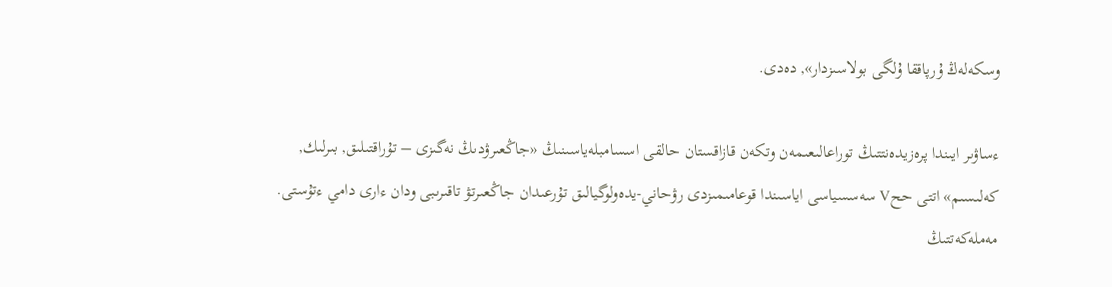وسكەلەڭ ۇرپاققا ۇلگى بولاسىزدار», دەدى.

ءساۋىر ايىندا پرەزيدەنتتىڭ توراعالىعىمەن وتكەن قازاقستان حالقى اسسامبلەياسىنىڭ «جاڭعىرۋدىڭ نەگىزى – تۇراقتىلىق, بىرلىك, كەلىسىم» اتتى ححV سەسسياسى اياسىندا قوعامىمىزدى رۋحاني-يدەولوگيالىق تۇرعىدان جاڭعىرتۋ تاقىرىبى ودان ءارى دامي ءتۇستى. مەملەكەتتىڭ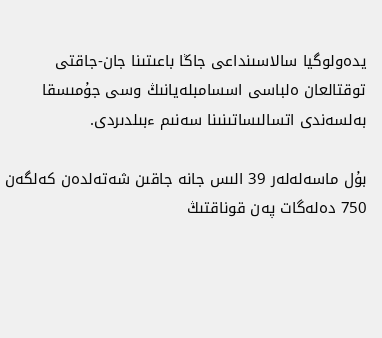يدەولوگيا سالاسىنداعى جاڭا باعىتىنا جان-جاقتى توقتالعان ەلباسى اسسامبلەيانىڭ وسى جۇمىسقا بەلسەندى اتسالىساتىنىنا سەنىم ءبىلدىردى.

بۇل ماسەلەلەر 39 الىس جانە جاقىن شەتەلدەن كەلگەن 750 دەلەگات پەن قوناقتىڭ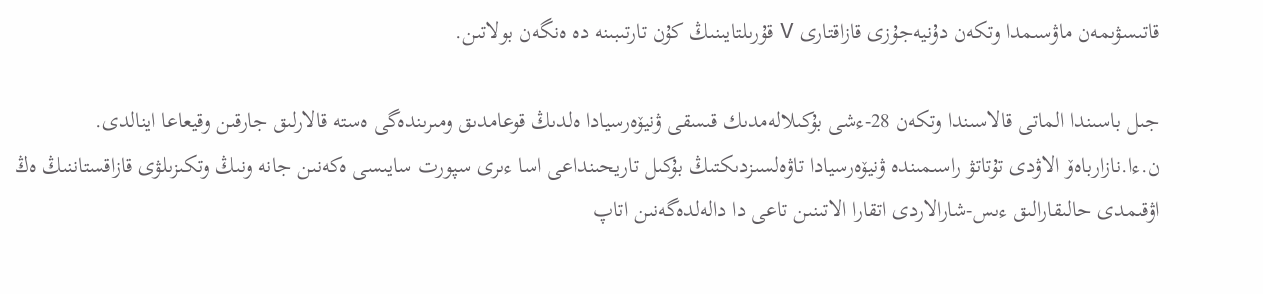قاتىسۋىمەن ماۋسىمدا وتكەن دۇنيەجۇزى قازاقتارى V قۇرىلتايىنىڭ كۇن تارتىبىنە دە ەنگەن بولاتىن.

جىل باسىندا الماتى قالاسىندا وتكەن 28-ءشى بۇكىلالەمدىك قىسقى ۋنيۆەرسيادا ەلدىڭ قوعامدىق ومىرىندەگى ەستە قالارلىق جارقىن وقيعاعا اينالدى. ن.ءا.نازارباەۆ الاۋدى تۇتاتۋ راسىمىندە ۋنيۆەرسيادا تاۋەلسىزدىكتىڭ بۇكىل تاريحىنداعى اسا ءىرى سپورت سايىسى ەكەنىن جانە ونىڭ وتكىزىلۋى قازاقستاننىڭ ەڭ اۋقىمدى حالىقارالىق ءىس-شارالاردى اتقارا الاتىنىن تاعى دا دالەلدەگەنىن اتاپ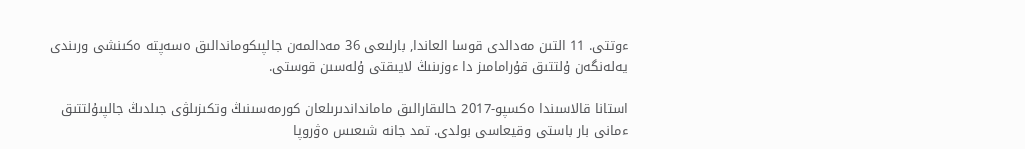ءوتتى. 11 التىن مەدالدى قوسا العاندا, بارلىعى 36 مەدالمەن جالپىكوماندالىق ەسەپتە ەكىنشى ورىندى يەلەنگەن ۇلتتىق قۇرامامىز دا ءوزىنىڭ لايىقتى ۇلەسىن قوستى.

استانا قالاسىندا ەكسپو-2017 حالىقارالىق مامانداندىرىلعان كورمەسىنىڭ وتكىزىلۋى جىلدىڭ جالپىۇلتتىق ءمانى بار باستى وقيعاسى بولدى. تمد جانە شىعىس ەۋروپا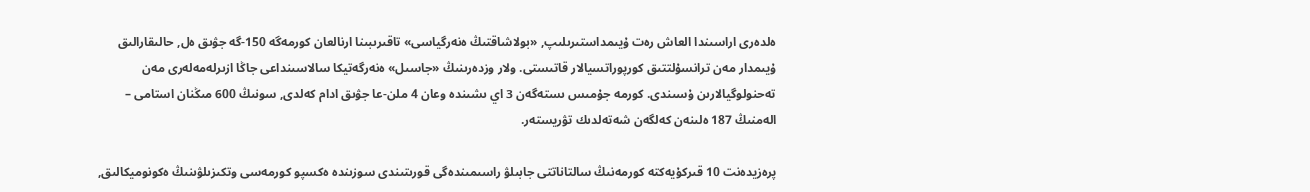ەلدەرى اراسىندا العاش رەت ۇيىمداستىرىلىپ, «بولاشاقتىڭ ەنەرگياسى» تاقىرىبىنا ارنالعان كورمەگە 150-گە جۋىق ەل, حالىقارالىق ۇيىمدار مەن ترانسۇلتتىق كورپوراتسيالار قاتىستى. ولار وزدەرىنىڭ «جاسىل» ەنەرگەتيكا سالاسىنداعى جاڭا ازىرلەمەلەرى مەن تەحنولوگيالارىن ۇسىندى. كورمە جۇمىس ىستەگەن 3 اي ىشىندە وعان 4 ملن-عا جۋىق ادام كەلدى, سونىڭ 600 مىڭنان استامى – الەمنىڭ 187 ەلىنەن كەلگەن شەتەلدىك تۋريستەر.

پرەزيدەنت 10 قىركۇيەكتە كورمەنىڭ سالتاناتتى جابىلۋ راسىمىندەگى قورىتىندى سوزىندە ەكسپو كورمەسى وتكىزىلۋىنىڭ ەكونوميكالىق,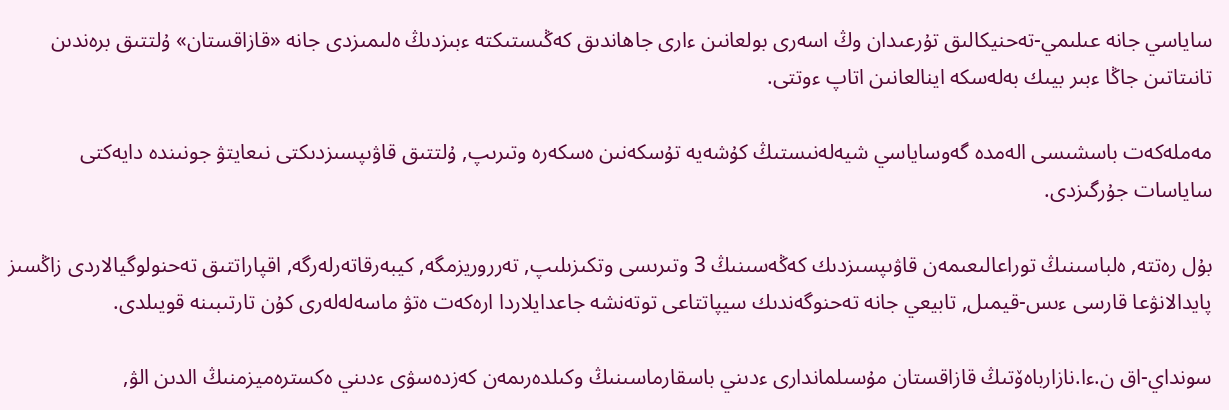ساياسي جانە عىلىمي-تەحنيكالىق تۇرعىدان وڭ اسەرى بولعانىن ءارى جاھاندىق كەڭىستىكتە ءبىزدىڭ ەلىمىزدى جانە «قازاقستان» ۇلتتىق برەندىن تانىتاتىن جاڭا ءبىر بيىك بەلەسكە اينالعانىن اتاپ ءوتتى.

مەملەكەت باسشىسى الەمدە گەوساياسي شيەلەنىستىڭ كۇشەيە تۇسكەنىن ەسكەرە وتىرىپ, ۇلتتىق قاۋىپسىزدىكتى نىعايتۋ جونىندە دايەكتى ساياسات جۇرگىزدى.

بۇل رەتتە, ەلباسىنىڭ توراعالىعىمەن قاۋىپسىزدىك كەڭەسىنىڭ 3 وتىرىسى وتكىزىلىپ, تەرروريزمگە, كيبەرقاتەرلەرگە, اقپاراتتىق تەحنولوگيالاردى زاڭسىز پايدالانۋعا قارسى ءىس-قيمىل, تابيعي جانە تەحنوگەندىك سيپاتتاعى توتەنشە جاعدايلاردا ارەكەت ەتۋ ماسەلەلەرى كۇن تارتىبىنە قويىلدى.

سونداي-اق ن.ءا.نازارباەۆتىڭ قازاقستان مۇسىلماندارى ءدىني باسقارماسىنىڭ وكىلدەرىمەن كەزدەسۋى ءدىني ەكسترەميزمنىڭ الدىن الۋ,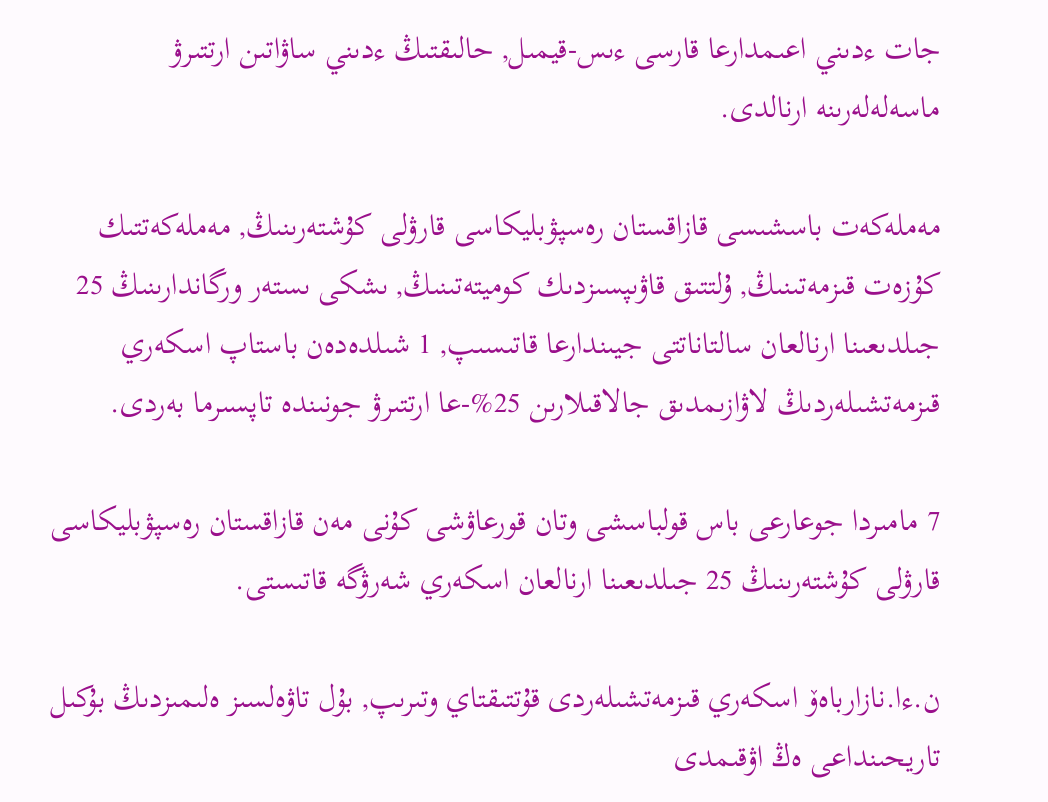جات ءدىني اعىمدارعا قارسى ءىس-قيمىل, حالىقتىڭ ءدىني ساۋاتىن ارتتىرۋ ماسەلەلەرىنە ارنالدى.

مەملەكەت باسشىسى قازاقستان رەسپۋبليكاسى قارۋلى كۇشتەرىنىڭ, مەملەكەتتىك كۇزەت قىزمەتىنىڭ, ۇلتتىق قاۋىپسىزدىك كوميتەتىنىڭ, ىشكى ىستەر ورگاندارىنىڭ 25 جىلدىعىنا ارنالعان سالتاناتتى جيىندارعا قاتىسىپ, 1 شىلدەدەن باستاپ اسكەري قىزمەتشىلەردىڭ لاۋازىمدىق جالاقىلارىن 25%-عا ارتتىرۋ جونىندە تاپسىرما بەردى.

7 مامىردا جوعارعى باس قولباسشى وتان قورعاۋشى كۇنى مەن قازاقستان رەسپۋبليكاسى قارۋلى كۇشتەرىنىڭ 25 جىلدىعىنا ارنالعان اسكەري شەرۋگە قاتىستى.

ن.ءا.نازارباەۆ اسكەري قىزمەتشىلەردى قۇتتىقتاي وتىرىپ, بۇل تاۋەلسىز ەلىمىزدىڭ بۇكىل تاريحىنداعى ەڭ اۋقىمدى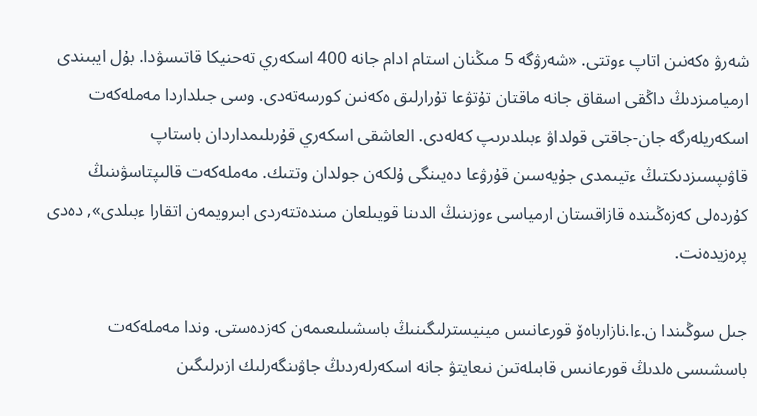شەرۋ ەكەنىن اتاپ ءوتتى. «شەرۋگە 5 مىڭنان استام ادام جانە 400 اسكەري تەحنيكا قاتىسۋدا. بۇل ايبىندى ارميامىزدىڭ داڭقى اسقاق جانە ماقتان تۇتۋعا تۇرارلىق ەكەنىن كورسەتەدى. وسى جىلداردا مەملەكەت اسكەريلەرگە جان-جاقتى قولداۋ ءبىلدىرىپ كەلەدى. العاشقى اسكەري قۇرىلىمداردان باستاپ قاۋىپسىزدىكتىڭ ءتيىمدى جۇيەسىن قۇرۋعا دەيىنگى ۇلكەن جولدان وتتىك. مەملەكەت قالىپتاسۋىنىڭ كۇردەلى كەزەڭىندە قازاقستان ارمياسى ءوزىنىڭ الدىنا قويىلعان مىندەتتەردى ابىرويمەن اتقارا ءبىلدى», دەدى پرەزيدەنت.

جىل سوڭىندا ن.ءا.نازارباەۆ قورعانىس مينيسترلىگىنىڭ باسشىلىعىمەن كەزدەستى. وندا مەملەكەت باسشىسى ەلدىڭ قورعانىس قابىلەتىن نىعايتۋ جانە اسكەرلەردىڭ جاۋىنگەرلىك ازىرلىگىن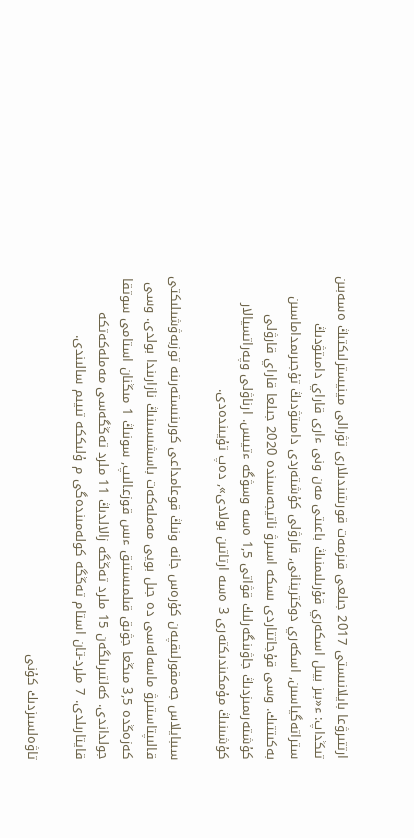ارتتىرۋعا بايلانىستى 2017 جىلعى قىزمەت قورىتىندىلارى تۋرالى مينيسترلىكتىڭ ەسەبىن تىڭداپ: ء«بىز بيىل اسكەري قۇرىلىمنىڭ باعىتى مەن ونى ءارى قاراي دامىتۋدىڭ ستراتەگياسىن, اسكەري دوكترينانى, قارۋلى كۇشتەردى دامىتۋدىڭ تۇجىرىمداماسىن بەكىتتىك. وسى قۇجاتتاردى ىسكە اسىرۋ ناتيجەسىندە 2020 جىلعا قاراي قارۋلى كۇشتەرىمىزدىڭ جاۋىنگەرلىك قۋاتى 1,5 ەسە وسۋگە ءتيىس. ارناۋلى وپەراتسيالار كۇشىنىڭ مۇمكىندىكتەرى 3 ەسە ارتاتىن بولادى», دەپ تۇيىندەدى.

سىبايلاس جەمقورلىقپەن كۇرەس جانە ونىڭ قوعامداعى كورىنىستەرىنە توزبەۋشىلىكتى قالىپتاستىرۋ ماسەلەسى دە جىل بويى مەملەكەت باسشىسىنىڭ نازارىندا بولدى. وسى كەزەڭدە 3,5 مىڭعا جۋىق قىلمىستىق ءىس قوزعالىپ, سونىڭ 1 مىڭنان استامى سوتقا جولداندى. كەلتىرىلگەن 15 ملرد تەڭگە زالالدىڭ 11 ملرد تەڭگەسى مەملەكەتكە قايتارىلدى. 7 ملرد-تان استام تەڭگە كولەمىندەگى م ۇلىككە تىيىم سالىندى.

تاۋەلسىزدىك كۇنى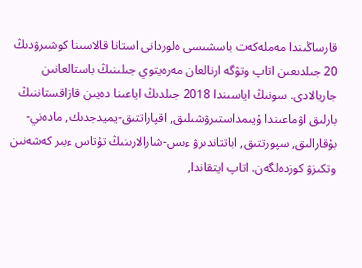قارساڭىندا مەملەكەت باسشىسى ەلوردانى استانا قالاسىنا كوشىرۋدىڭ 20 جىلدىعىن اتاپ وتۋگە ارنالعان مەرەيتوي جىلىنىڭ باستالعانىن جاريالادى. سونىڭ اياسىندا 2018 جىلدىڭ اياعىنا دەيىن قازاقستاننىڭ بارلىق اۋماعىندا ۇيىمداستىرۋشىلىق, اقپاراتتىق-يميدجدىك, مادەني-بۇقارالىق, سپورتتىق, اباتتاندىرۋ ءىس-شارالارىنىڭ تۇتاس ءبىر كەشەنىن وتكىزۋ كوزدەلگەن. اتاپ ايتقاندا,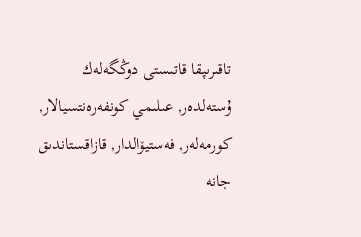تاقىرىپقا قاتىستى دوڭگەلەك ۇستەلدەر, عىلىمي كونفەرەنتسيالار, كورمەلەر, فەستيۆالدار, قازاقستاندىق جانە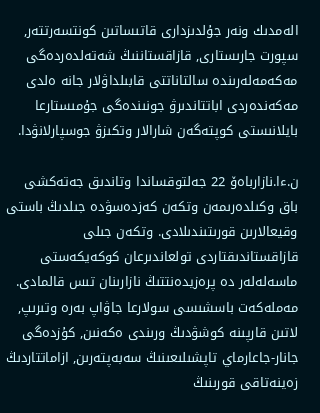الەمدىك ونەر جۇلدىزدارى قاتىساتىن كونتسەرتتەر, سپورت جارىستارى, قازاقستاننىڭ شەتەلدەردەگى مەكەمەلەرىندە سالتاناتتى قابىلداۋلار جانە ەلدى مەكەندەردى اباتتاندىرۋ جونىندەگى جۇمىستارعا بايلانىستى كوپتەگەن شارالار وتكىزۋ جوسپارلانۋدا.

ن.ءا.نازارباەۆ 22 جەلتوقساندا وتاندىق جەتەكشى باق وكىلدەرىمەن وتكەن كەزدەسۋدە جىلدىڭ باستى وقيعالارىن قورىتىندىلادى. وتكەن جىلى قازاقستاندىقتاردى تولعاندىرعان كوكەيكەستى ماسەلەلەر دە پرەزيدەنتتىڭ نازارىنان تىس قالمادى. مەملەكەت باسشىسى سولارعا جاۋاپ بەرە وتىرىپ, لاتىن قارپىنە كوشۋدىڭ ورىندى ەكەنىن, كۇزدەگى جانار-جاعارماي تاپشىلىعىنىڭ سەبەپتەرىن, ازاماتتاردىڭ زەينەتاقى قورىنىڭ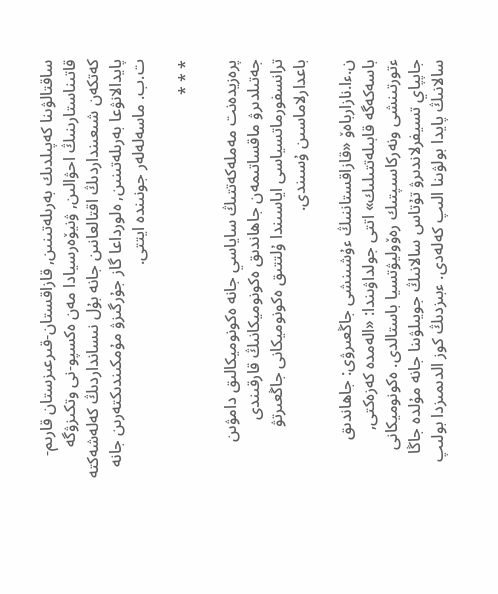ساقتالۋىنا كەپىلدىك بەرىلەتىنىن, قازاقستان-قىرعىزستان قارىم-قاتىناستارىنىڭ احۋالىن, ۋنيۆەرسيادا مەن ەكسپو-نى وتكىزۋگە كەتكەن شىعىنداردىڭ اقتالعانىن جانە بۇل نىسانداردىڭ كەلەشەكتە پايدالانۋعا بەرىلەتىنىن, ەلورداعا گاز جۇرگىزۋ مۇمكىندىكتەرىن جانە ت.ب. ماسەلەلەر جونىندە ايتتى.

* * *

پرەزيدەنت مەملەكەتتىڭ ساياسي جانە ەكونوميكالىق دامۋىن جەتىلدىرۋ ماقساتىمەن جاھاندىق ەكونوميكانىڭ قارقىندى ترانسفورماتسياسى اياسىندا ۇلتتىق ەكونوميكانى جاڭعىرتۋ باعدارلاماسىن ۇسىندى.

ن.ءا.نازارباەۆ «قازاقستاننىڭ ءۇشىنشى جاڭعىرۋى: جاھاندىق باسەكەگە قابىلەتتىلىك» اتتى جولداۋىندا: «الەمدە كەزەكتى, ءتورتىنشى ونەركاسىپتىك رەۆوليۋتسيا باستالدى. ەكونوميكانى جاپپاي تسيفرلاندىرۋ تۇتاس سالانىڭ جويىلۋىنا جانە مۇلدە جاڭا سالانىڭ پايدا بولۋىنا الىپ كەلەدى. ءبىزدىڭ كوز الدىمىزدا بولىپ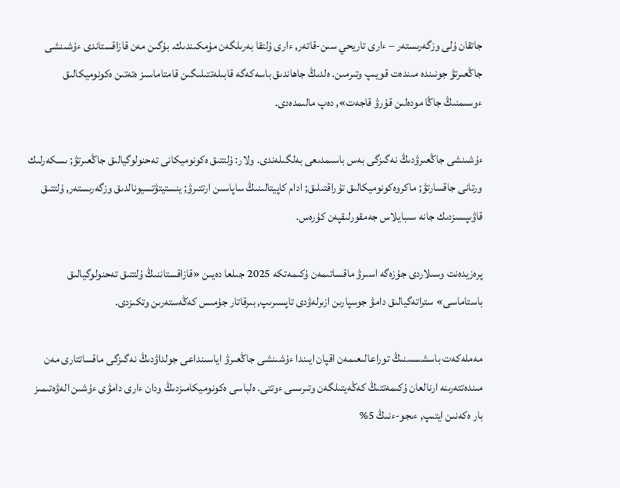جاتقان ۇلى وزگەرىستەر – ءارى تاريحي سىن-قاتەر, ءارى ۇلتقا بەرىلگەن مۇمكىندىك. بۇگىن مەن قازاقستاندى ءۇشىنشى جاڭعىرتۋ جونىندە مىندەت قويىپ وتىرمىن. ەلدىڭ جاھاندىق باسەكەگە قابىلەتتىلىگىن قامتاماسىز ەتەتىن ەكونوميكالىق ءوسىمنىڭ جاڭا مودەلىن قۇرۋ قاجەت», دەپ مالىمدەدى.

ءۇشىنشى جاڭعىرۋدىڭ نەگىزگى بەس باسىمدىعى بەلگىلەندى. ولار: ۇلتتىق ەكونوميكانى تەحنولوگيالىق جاڭعىرتۋ; ىسكەرلىك ورتانى جاقسارتۋ; ماكروەكونوميكالىق تۇراقتىلىق; ادام كاپيتالىنىڭ ساپاسىن ارتتىرۋ; ينستيتۋتسيونالدىق وزگەرىستەر, ۇلتتىق قاۋىپسىزدىك جانە سىبايلاس جەمقورلىقپەن كۇرەس.

پرەزيدەنت وسىلاردى جۇزەگە اسىرۋ ماقساتىمەن ۇكىمەتكە 2025 جىلعا دەيىن «قازاقستاننىڭ ۇلتتىق تەحنولوگيالىق باستاماسى» ستراتەگيالىق دامۋ جوسپارىن ازىرلەۋدى تاپسىرىپ, بىرقاتار جۇمىس كەڭەستەرىن وتكىزدى.

مەملەكەت باسشىسىنىڭ توراعالىعىمەن اقپان ايىندا ءۇشىنشى جاڭعىرۋ اياسىنداعى جولداۋدىڭ نەگىزگى ماقساتتارى مەن مىندەتتەرىنە ارنالعان ۇكىمەتتىڭ كەڭەيتىلگەن وتىرىسى ءوتتى. ەلباسى ەكونوميكامىزدىڭ ودان ءارى دامۋى ءۇشىن الەۋەتىمىز بار ەكەنىن ايتىپ, ءىجو-ءنىڭ 5%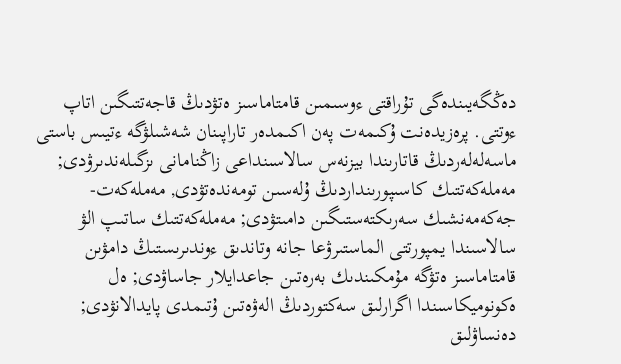دەڭگەيىندەگى تۇراقتى ءوسىمىن قامتاماسىز ەتۋدىڭ قاجەتتىگىن اتاپ ءوتتى. پرەزيدەنت ۇكىمەت پەن اكىمدەر تاراپىنان شەشىلۋگە ءتيىس باستى ماسەلەلەردىڭ قاتارىندا بيزنەس سالاسىنداعى زاڭنامانى ىزگىلەندىرۋدى; مەملەكەتتىك كاسىپورىنداردىڭ ۇلەسىن تومەندەتۋدى, مەملەكەت-جەكەمەنشىك سەرىكتەستىگىن دامىتۋدى; مەملەكەتتىك ساتىپ الۋ سالاسىندا يمپورتتى الماستىرۋعا جانە وتاندىق ءوندىرىستىڭ دامۋىن قامتاماسىز ەتۋگە مۇمكىندىك بەرەتىن جاعدايلار جاساۋدى; ەل ەكونوميكاسىندا اگرارلىق سەكتوردىڭ الەۋەتىن ۇتىمدى پايدالانۋدى; دەنساۋلىق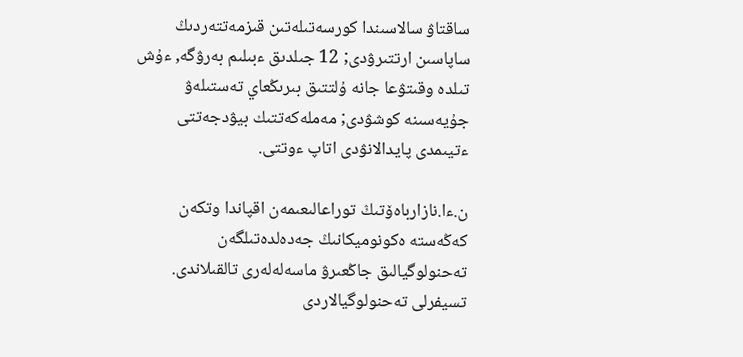ساقتاۋ سالاسىندا كورسەتىلەتىن قىزمەتتەردىڭ ساپاسىن ارتتىرۋدى; 12 جىلدىق ءبىلىم بەرۋگە, ءۇش تىلدە وقىتۋعا جانە ۇلتتىق بىرىڭعاي تەستىلەۋ جۇيەسىنە كوشۋدى; مەملەكەتتىك بيۋدجەتتى ءتيىمدى پايدالانۋدى اتاپ ءوتتى.

ن.ءا.نازارباەۆتىڭ توراعالىعىمەن اقپاندا وتكەن كەڭەستە ەكونوميكانىڭ جەدەلدەتىلگەن تەحنولوگيالىق جاڭعىرۋ ماسەلەلەرى تالقىلاندى. تسيفرلى تەحنولوگيالاردى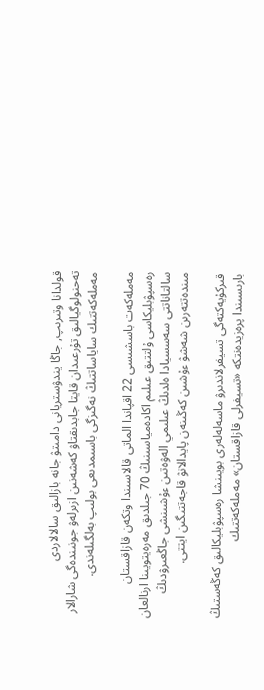قولدانا وتىرىپ, جاڭا يندۋستريانى دامىتۋ جانە بازالىق سالالاردى تەحنولوگيالىق تۇرعىدان قايتا جابدىقتاۋ كەشەنىن ازىرلەۋ جونىندەگى شارالار مەملەكەتتىك ساياساتتىڭ نەگىزگى باسىمدىعى بولىپ بەلگىلەندى.

مەملەكەت باسشىسى 22 اقپاندا الماتى قالاسىندا وتكەن قازاقستان رەسپۋبليكاسى ۇلتتىق عىلىم اكادەمياسىنىڭ 70 جىلدىق مەرەيتويىنا ارنالعان سالتاناتتى سەسسيادا ەلدىڭ عىلىمي الەۋەتىن ءۇشىنشى جاڭعىرۋدىڭ مىندەتتەرىن شەشۋ ءۇشىن كەڭىنەن پايدالانۋ قاجەتتىگىن ايتتى.

قىركۇيەكتەگى تسيفرلاندىرۋ ماسەلەلەرى بويىنشا رەسپۋبليكالىق كەڭەستىڭ بارىسىندا پرەزيدەنتكە «تسيفرلى قازاقستان» مەملەكەتتىك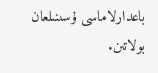باعدارلاماسى ۇسىنىلعان بولاتىن.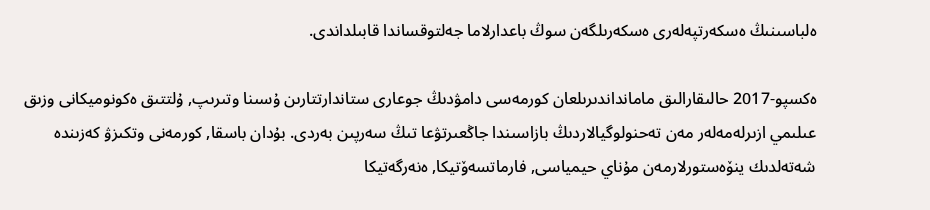ەلباسىنىڭ ەسكەرتپەلەرى ەسكەرىلگەن سوڭ باعدارلاما جەلتوقساندا قابىلداندى.

ەكسپو-2017 حالىقارالىق مامانداندىرىلعان كورمەسى دامۋدىڭ جوعارى ستاندارتتارىن ۇسىنا وتىرىپ, ۇلتتىق ەكونوميكانى وزىق عىلىمي ازىرلەمەلەر مەن تەحنولوگيالاردىڭ بازاسىندا جاڭعىرتۋعا تىڭ سەرپىن بەردى. بۇدان باسقا, كورمەنى وتكىزۋ كەزىندە شەتەلدىك ينۆەستورلارمەن مۇناي حيمياسى, فارماتسەۆتيكا, ەنەرگەتيكا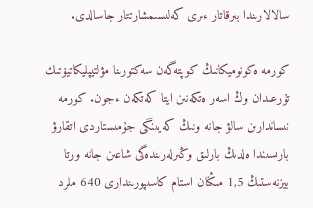سالالارىندا بىرقاتار ءىرى كەلىسىمشارتتار جاسالدى.

كورمە ەكونوميكانىڭ كوپتەگەن سەكتورىنا مۋلتيپليكاتيۆتىك تۇرعىدان وڭ اسەر ەتكەنىن ايتا كەتكەن ءجون. كورمە نىساندارىن سالۋ جانە ونىڭ كەيىنگى جۇمىستاردى اتقارۋ بارىسىندا ەلدىڭ بارلىق وڭىرلەرىندەگى شاعىن جانە ورتا بيزنەستىڭ 1,5 مىڭنان استام كاسىپورىندارى 640 ملرد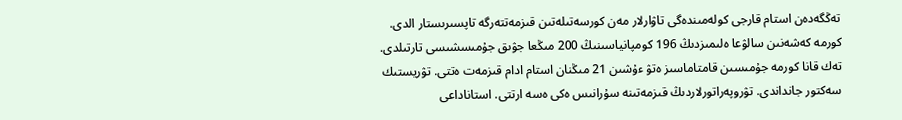تەڭگەدەن استام قارجى كولەمىندەگى تاۋارلار مەن كورسەتىلەتىن قىزمەتتەرگە تاپسىرىستار الدى. كورمە كەشەنىن سالۋعا ەلىمىزدىڭ 196 كومپانياسىنىڭ 200 مىڭعا جۋىق جۇمىسشىسى تارتىلدى. تەك قانا كورمە جۇمىسىن قامتاماسىز ەتۋ ءۇشىن 21 مىڭنان استام ادام قىزمەت ەتتى. تۋريستىك سەكتور جانداندى. تۋروپەراتورلاردىڭ قىزمەتىنە سۇرانىس ەكى ەسە ارتتى. استاناداعى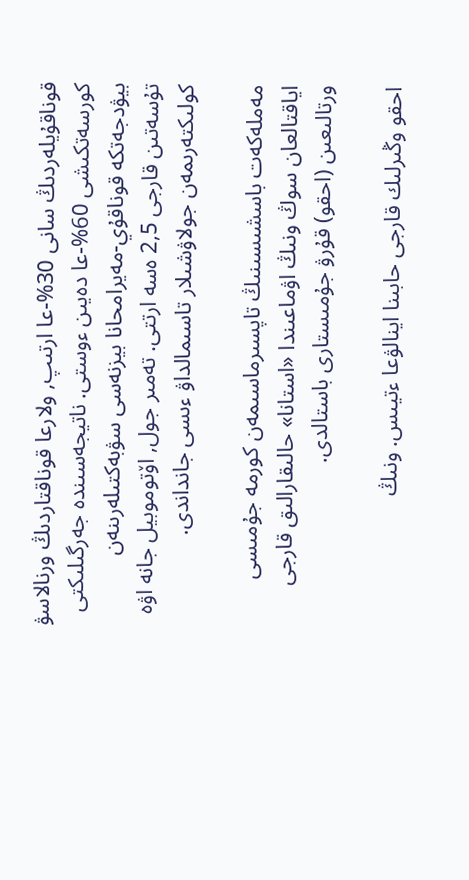قوناقۇيلەردىڭ سانى 30%-عا ارتىپ, ولارعا قوناقتاردىڭ ورنالاسۋ كورسەتكىشى 60%-عا دەيىن ءوستى. ناتيجەسىندە جەرگىلىكتى بيۋدجەتكە قوناقۇي-مەيرامحانا بيزنەسى سۋبەكتىلەرىنەن تۇسەتىن قارجى 2,5 ەسە ارتتى. تەمىر جول, اۆتوموبيل جانە اۋە كولىكتەرىمەن جولاۋشىلار تاسىمالداۋ ءىسى جانداندى.

مەملەكەت باسشىسىنىڭ تاپسىرماسىمەن كورمە جۇمىسى اياقتالعان سوڭ ونىڭ اۋماعىندا «استانا» حالىقارالىق قارجى ورتالىعىن (احقو) قۇرۋ جۇمىستارى باستالدى.

احقو وڭىرلىك قارجى حابىنا اينالۋعا ءتيىس. ونىڭ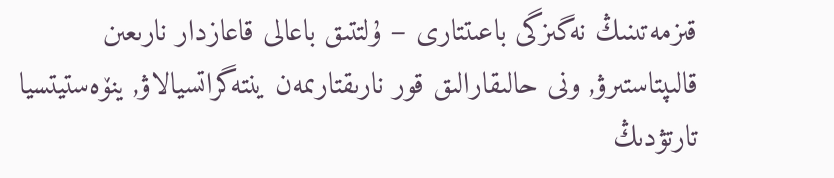قىزمەتىنىڭ نەگىزگى باعىتتارى – ۇلتتىق باعالى قاعازدار نارىعىن قالىپتاستىرۋ, ونى حالىقارالىق قور نارىقتارىمەن ينتەگراتسيالاۋ, ينۆەستيتسيا تارتۋدىڭ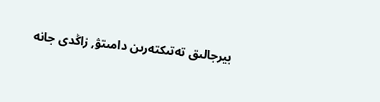بيرجالىق تەتىكتەرىن دامىتۋ, زاڭدى جانە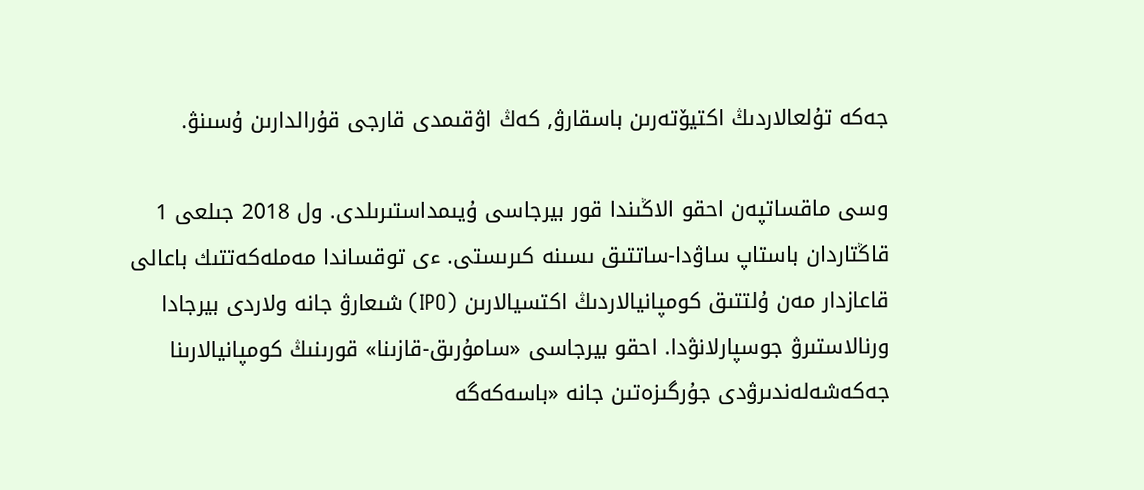جەكە تۇلعالاردىڭ اكتيۆتەرىن باسقارۋ, كەڭ اۋقىمدى قارجى قۇرالدارىن ۇسىنۋ.

وسى ماقساتپەن احقو الاڭىندا قور بيرجاسى ۇيىمداستىرىلدى. ول 2018 جىلعى 1 قاڭتاردان باستاپ ساۋدا-ساتتىق ىسىنە كىرىستى. ءى توقساندا مەملەكەتتىك باعالى قاعازدار مەن ۇلتتىق كومپانيالاردىڭ اكتسيالارىن (IPO) شىعارۋ جانە ولاردى بيرجادا ورنالاستىرۋ جوسپارلانۋدا. احقو بيرجاسى «سامۇرىق-قازىنا» قورىنىڭ كومپانيالارىنا جەكەشەلەندىرۋدى جۇرگىزەتىن جانە «باسەكەگە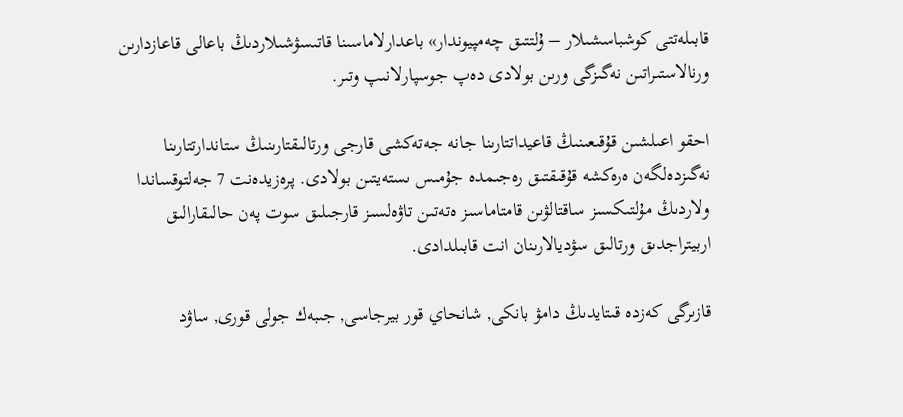قابىلەتتى كوشباسشىلار – ۇلتتىق چەمپيوندار» باعدارلاماسىنا قاتىسۋشىلاردىڭ باعالى قاعازدارىن ورنالاستىراتىن نەگىزگى ورىن بولادى دەپ جوسپارلانىپ وتىر.

احقو اعىلشىن قۇقىعىنىڭ قاعيداتتارىنا جانە جەتەكشى قارجى ورتالىقتارىنىڭ ستاندارتتارىنا نەگىزدەلگەن ەرەكشە قۇقىقتىق رەجىمدە جۇمىس ىستەيتىن بولادى. پرەزيدەنت 7 جەلتوقساندا ولاردىڭ مۇلتىكسىز ساقتالۋىن قامتاماسىز ەتەتىن تاۋەلسىز قارجىلىق سوت پەن حالىقارالىق اربيتراجدىق ورتالىق سۋديالارىنان انت قابىلدادى.

قازىرگى كەزدە قىتايدىڭ دامۋ بانكى, شانحاي قور بيرجاسى, جىبەك جولى قورى, ساۋد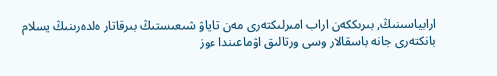ارابياسىنىڭ, بىرىككەن اراب امىرلىكتەرى مەن تاياۋ شىعىستىڭ بىرقاتار ەلدەرىنىڭ يسلام بانكتەرى جانە باسقالار وسى ورتالىق اۋماعىندا ءوز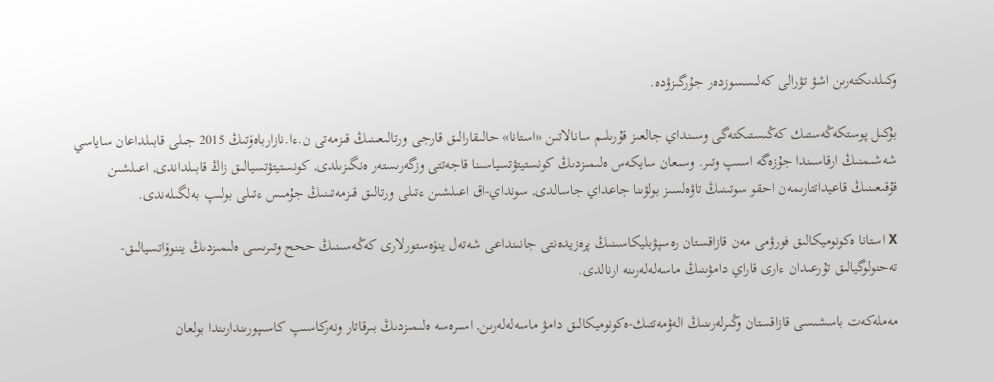وكىلدىكتەرىن اشۋ تۋرالى كەلىسسوزدەر جۇرگىزۋدە.

بۇكىل پوستكەڭەستىك كەڭىستىكتەگى وسىنداي جالعىز قۇرىلىم سانالاتىن «استانا» حالىقارالىق قارجى ورتالىعىنىڭ قىزمەتى ن.ءا.نازارباەۆتىڭ 2015 جىلى قابىلداعان ساياسي شەشىمنىڭ ارقاسىندا جۇزەگە اسىپ وتىر. وسىعان سايكەس ەلىمىزدىڭ كونستيتۋتسياسىنا قاجەتتى وزگەرىستەر ەنگىزىلدى, كونستيتۋتسيالىق زاڭ قابىلداندى, اعىلشىن قۇقىعىنىڭ قاعيداتتارىمەن احقو سوتىنىڭ تاۋەلسىز بولۋىنا جاعداي جاسالدى, سونداي-اق اعىلشىن ءتىلى ورتالىق قىزمەتىنىڭ جۇمىس ءتىلى بولىپ بەلگىلەندى.

X استانا ەكونوميكالىق فورۋمى مەن قازاقستان رەسپۋبليكاسىنىڭ پرەزيدەنتى جانىنداعى شەتەل ينۆەستورلارى كەڭەسىنىڭ ححح وتىرىسى ەلىمىزدىڭ يننوۆاتسيالىق-تەحنولوگيالىق تۇرعىدان ءارى قاراي دامۋىنىڭ ماسەلەلەرىنە ارنالدى.

مەملەكەت باسشىسى قازاقستان وڭىرلەرىنىڭ الەۋمەتتىك-ەكونوميكالىق دامۋ ماسەلەلەرىن, اسىرەسە ەلىمىزدىڭ بىرقاتار ونەركاسىپ كاسىپورىندارىندا بولعان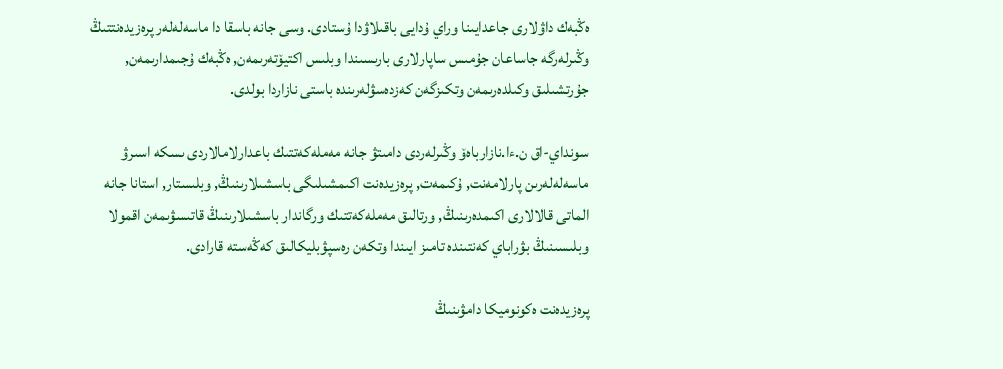ەڭبەك داۋلارى جاعدايىنا وراي ۇدايى باقىلاۋدا ۇستادى. وسى جانە باسقا دا ماسەلەلەر پرەزيدەنتتىڭ وڭىرلەرگە جاساعان جۇمىس ساپارلارى بارىسىندا وبلىس اكتيۆتەرىمەن, ەڭبەك ۇجىمدارىمەن, جۇرتشىلىق وكىلدەرىمەن وتكىزگەن كەزدەسۋلەرىندە باستى نازاردا بولدى.

سونداي-اق ن.ءا.نازارباەۆ وڭىرلەردى دامىتۋ جانە مەملەكەتتىك باعدارلامالاردى ىسكە اسىرۋ ماسەلەلەرىن پارلامەنت, ۇكىمەت, پرەزيدەنت اكىمشىلىگى باسشىلارىنىڭ, وبلىستار, استانا جانە الماتى قالالارى اكىمدەرىنىڭ, ورتالىق مەملەكەتتىك ورگاندار باسشىلارىنىڭ قاتىسۋىمەن اقمولا وبلىسىنىڭ بۋراباي كەنتىندە تامىز ايىندا وتكەن رەسپۋبليكالىق كەڭەستە قارادى.

پرەزيدەنت ەكونوميكا دامۋىنىڭ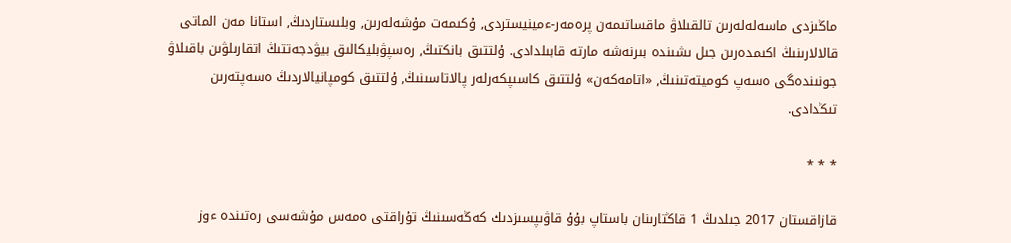ماڭىزدى ماسەلەلەرىن تالقىلاۋ ماقساتىمەن پرەمەر-ءمينيستردى, ۇكىمەت مۇشەلەرىن, وبلىستاردىڭ, استانا مەن الماتى قالالارىنىڭ اكىمدەرىن جىل ىشىندە بىرنەشە مارتە قابىلدادى. ۇلتتىق بانكتىڭ, رەسپۋبليكالىق بيۋدجەتتىڭ اتقارىلۋىن باقىلاۋ جونىندەگى ەسەپ كوميتەتىنىڭ, «اتامەكەن» ۇلتتىق كاسىپكەرلەر پالاتاسىنىڭ, ۇلتتىق كومپانيالاردىڭ ەسەپتەرىن تىڭدادى.

* * *

قازاقستان 2017 جىلدىڭ 1 قاڭتارىنان باستاپ بۇۇ قاۋىپسىزدىك كەڭەسىنىڭ تۇراقتى ەمەس مۇشەسى رەتىندە ءوز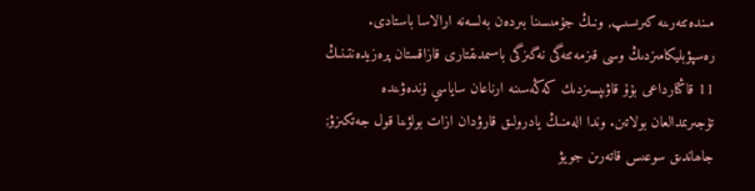مىندەتتەرىنە كىرىسىپ, ونىڭ جۇمىسىنا بىردەن بەلسەنە ارالاسا باستادى. رەسپۋبليكامىزدىڭ وسى قىزمەتتەگى نەگىزگى باسىمدىقتارى قازاقستان پرەزيدەنتىنىڭ 11 قاڭتارداعى بۇۇ قاۋىپسىزدىك كەڭەسىنە ارناعان ساياسي ۇندەۋىندە تۇجىرىمدالعان بولاتىن. وندا الەمنىڭ يادرولىق قارۋدان ازات بولۋىنا قول جەتكىزۋ; جاھاندىق سوعىس قاتەرىن جويۋ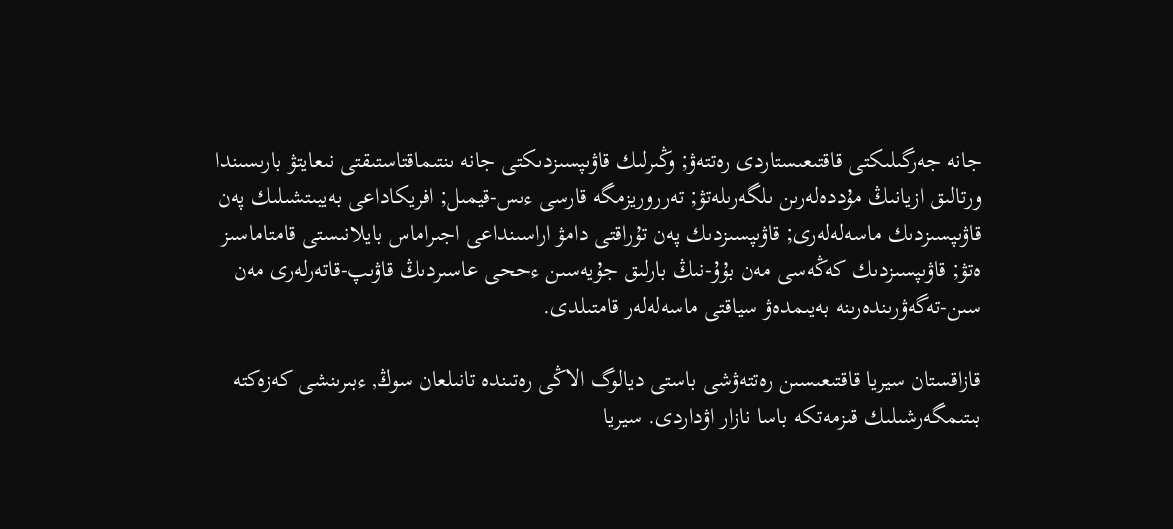جانە جەرگىلىكتى قاقتىعىستاردى رەتتەۋ; وڭىرلىك قاۋىپسىزدىكتى جانە ىنتىماقتاستىقتى نىعايتۋ بارىسىندا ورتالىق ازيانىڭ مۇددەلەرىن ىلگەرىلەتۋ; تەرروريزمگە قارسى ءىس-قيمىل; افريكاداعى بەيبىتشىلىك پەن قاۋىپسىزدىك ماسەلەلەرى; قاۋىپسىزدىك پەن تۇراقتى دامۋ اراسىنداعى اجىراماس بايلانىستى قامتاماسىز ەتۋ; قاۋىپسىزدىك كەڭەسى مەن بۇۇ-نىڭ بارلىق جۇيەسىن ءححى عاسىردىڭ قاۋىپ-قاتەرلەرى مەن سىن-تەگەۋرىندەرىنە بەيىمدەۋ سياقتى ماسەلەلەر قامتىلدى.

قازاقستان سيريا قاقتىعىسىن رەتتەۋشى باستى ديالوگ الاڭى رەتىندە تانىلعان سوڭ, ءبىرىنشى كەزەكتە بىتىمگەرشىلىك قىزمەتكە باسا نازار اۋداردى. سيريا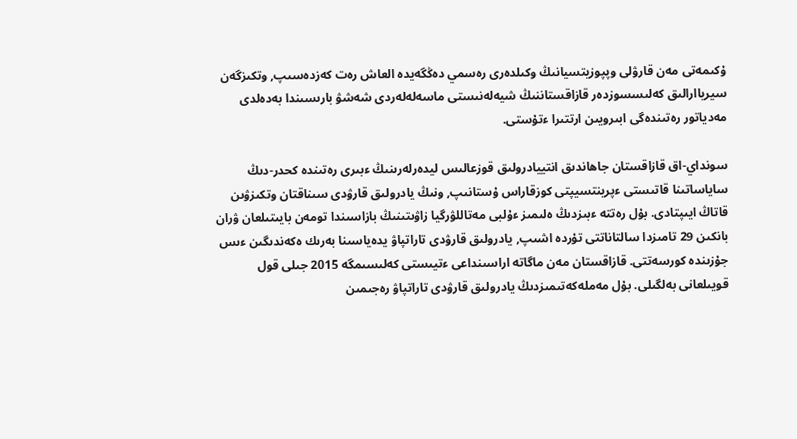ۇكىمەتى مەن قارۋلى وپپوزيتسيانىڭ وكىلدەرى رەسمي دەڭگەيدە العاش رەت كەزدەسىپ, وتكىزگەن سيرياارالىق كەلىسسوزدەر قازاقستاننىڭ شيەلەنىستى ماسەلەلەردى شەشۋ بارىسىندا بەدەلدى مەدياتور رەتىندەگى ابىرويىن ارتتىرا ءتۇستى.

سونداي-اق قازاقستان جاھاندىق انتييادرولىق قوزعالىس ليدەرلەرىنىڭ ءبىرى رەتىندە كحدر-دىڭ ساياساتىنا قاتىستى ءپرينتسيپتى كوزقاراس ۇستانىپ, ونىڭ يادرولىق قارۋدى سىناقتان وتكىزۋىن قاتاڭ ايىپتادى. بۇل رەتتە ءبىزدىڭ ەلىمىز ءۇلبى مەتاللۋرگيا زاۋىتىنىڭ بازاسىندا تومەن بايىتىلعان ۋران بانكىن 29 تامىزدا سالتاناتتى تۇردە اشىپ, يادرولىق قارۋدى تاراتپاۋ يدەياسىنا بەرىك ەكەندىگىن ءىس جۇزىندە كورسەتتى. قازاقستان مەن ماگاتە اراسىنداعى ءتيىستى كەلىسىمگە 2015 جىلى قول قويىلعانى بەلگىلى. بۇل مەملەكەتىمىزدىڭ يادرولىق قارۋدى تاراتپاۋ رەجىمىن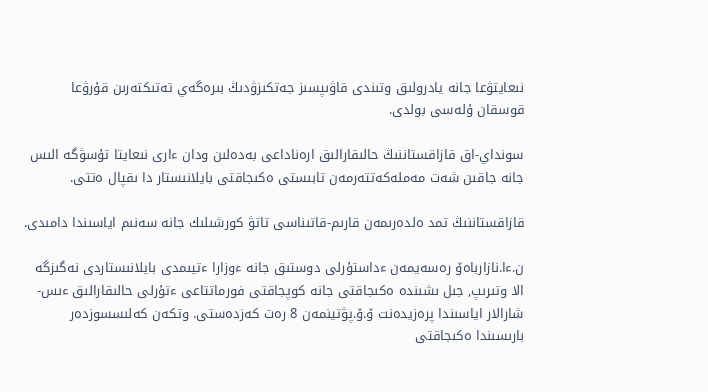نىعايتۋعا جانە يادرولىق وتىندى قاۋىپسىز جەتكىزۋدىڭ بىرەگەي تەتىكتەرىن قۇرۋعا قوسقان ۇلەسى بولدى.

سونداي-اق قازاقستاننىڭ حالىقارالىق ارەناداعى بەدەلىن ودان ءارى نىعايتا تۇسۋگە الىس جانە جاقىن شەت مەملەكەتتەرمەن تابىستى ەكىجاقتى بايلانىستار دا ىقپال ەتتى.

قازاقستاننىڭ تمد ەلدەرىمەن قارىم-قاتىناسى تاتۋ كورشىلىك جانە سەنىم اياسىندا دامىدى.

ن.ءا.نازارباەۆ رەسەيمەن ءداستۇرلى دوستىق جانە ءوزارا ءتيىمدى بايلانىستاردى نەگىزگە الا وتىرىپ, جىل ىشىندە ەكىجاقتى جانە كوپجاقتى فورماتتاعى ءتۇرلى حالىقارالىق ءىس-شارالار اياسىندا پرەزيدەنت ۆ.ۆ.پۋتينمەن 8 رەت كەزدەستى. وتكەن كەلىسسوزدەر بارىسىندا ەكىجاقتى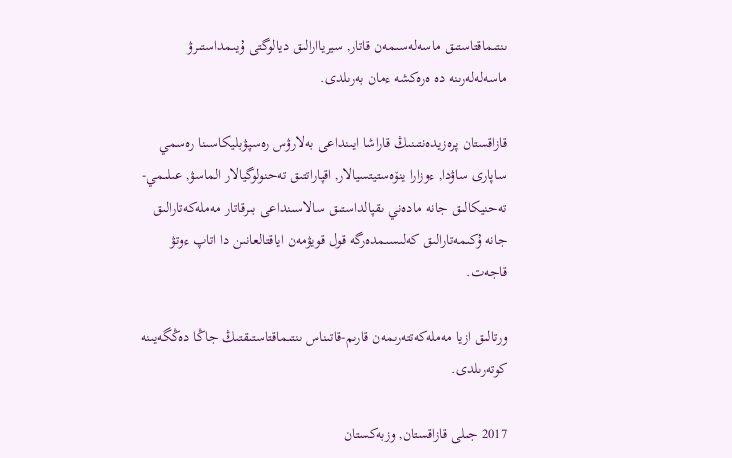ىنتىماقتاستىق ماسەلەسىمەن قاتار, سيرياارالىق ديالوگتى ۇيىمداستىرۋ ماسەلەلەرىنە دە ەرەكشە ءمان بەرىلدى.

قازاقستان پرەزيدەنتىنىڭ قاراشا ايىنداعى بەلارۋس رەسپۋبليكاسىنا رەسمي ساپارى ساۋدا, ءوزارا ينۆەستيتسيالار, اقپاراتتىق تەحنولوگيالار الماسۋ, عىلىمي-تەحنيكالىق جانە مادەني ىقپالداستىق سالاسىنداعى بىرقاتار مەملەكەتارالىق جانە ۇكىمەتارالىق كەلىسىمدەرگە قول قويۋمەن اياقتالعانىن دا اتاپ ءوتۋ قاجەت.

ورتالىق ازيا مەملەكەتتەرىمەن قارىم-قاتىناس ىنتىماقتاستىقتىڭ جاڭا دەڭگەيىنە كوتەرىلدى.

2017 جىلى قازاقستان, وزبەكستان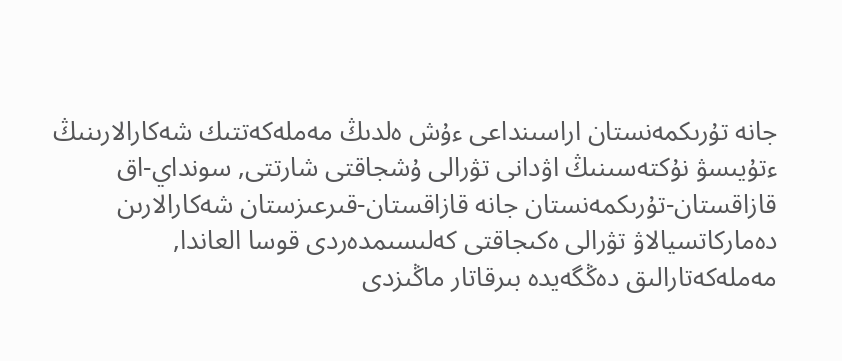جانە تۇرىكمەنستان اراسىنداعى ءۇش ەلدىڭ مەملەكەتتىك شەكارالارىنىڭ ءتۇيىسۋ نۇكتەسىنىڭ اۋدانى تۋرالى ۇشجاقتى شارتتى, سونداي-اق قازاقستان-تۇرىكمەنستان جانە قازاقستان-قىرعىزستان شەكارالارىن دەماركاتسيالاۋ تۋرالى ەكىجاقتى كەلىسىمدەردى قوسا العاندا, مەملەكەتارالىق دەڭگەيدە بىرقاتار ماڭىزدى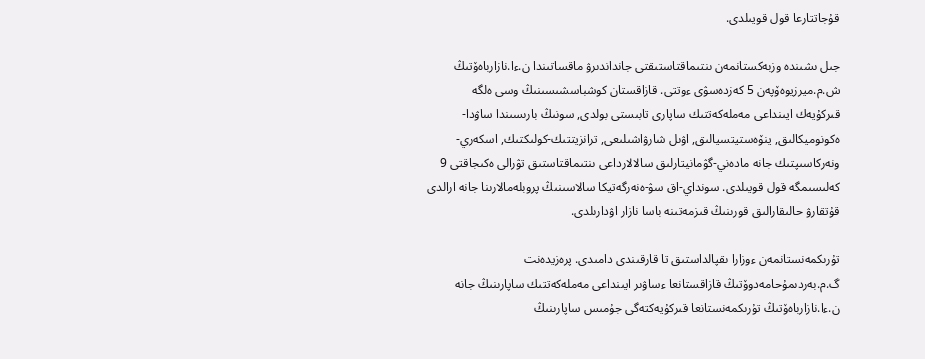قۇجاتتارعا قول قويىلدى.

جىل ىشىندە وزبەكستانمەن ىنتىماقتاستىقتى جانداندىرۋ ماقساتىندا ن.ءا.نازارباەۆتىڭ ش.م.ميرزيوەۆپەن 5 كەزدەسۋى ءوتتى. قازاقستان كوشباسشىسىنىڭ وسى ەلگە قىركۇيەك ايىنداعى مەملەكەتتىك ساپارى تابىستى بولدى, سونىڭ بارىسىندا ساۋدا-ەكونوميكالىق, ينۆەستيتسيالىق, اۋىل شارۋاشىلىعى, ترانزيتتىك-كولىكتىك, اسكەري-ونەركاسىپتىك جانە مادەني-گۋمانيتارلىق سالالارداعى ىنتىماقتاستىق تۋرالى ەكىجاقتى 9 كەلىسىمگە قول قويىلدى. سونداي-اق سۋ-ەنەرگەتيكا سالاسىنىڭ پروبلەمالارىنا جانە ارالدى قۇتقارۋ حالىقارالىق قورىنىڭ قىزمەتىنە باسا نازار اۋدارىلدى.

تۇرىكمەنستانمەن ءوزارا ىقپالداستىق تا قارقىندى دامىدى. پرەزيدەنت گ.م.بەردىمۇحامەدوۆتىڭ قازاقستانعا ءساۋىر ايىنداعى مەملەكەتتىك ساپارىنىڭ جانە ن.ءا.نازارباەۆتىڭ تۇرىكمەنستانعا قىركۇيەكتەگى جۇمىس ساپارىنىڭ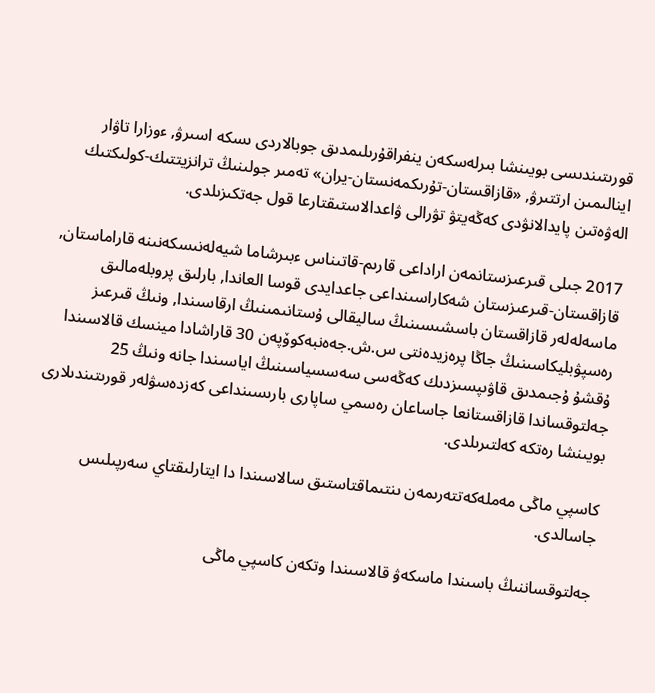قورىتىندىسى بويىنشا بىرلەسكەن ينفراقۇرىلىمدىق جوبالاردى ىسكە اسىرۋ, ءوزارا تاۋار اينالىمىن ارتتىرۋ, «قازاقستان-تۇرىكمەنستان-يران» تەمىر جولىنىڭ ترانزيتتىك-كولىكتىك الەۋەتىن پايدالانۋدى كەڭەيتۋ تۋرالى ۋاعدالاستىقتارعا قول جەتكىزىلدى.

2017 جىلى قىرعىزستانمەن اراداعى قارىم-قاتىناس ءبىرشاما شيەلەنىسكەنىنە قاراماستان, قازاقستان-قىرعىزستان شەكاراسىنداعى جاعدايدى قوسا العاندا, بارلىق پروبلەمالىق ماسەلەلەر قازاقستان باسشىسىنىڭ ساليقالى ۇستانىمىنىڭ ارقاسىندا, ونىڭ قىرعىز رەسپۋبليكاسىنىڭ جاڭا پرەزيدەنتى س.ش.جەەنبەكوۆپەن 30 قاراشادا مينسك قالاسىندا ۇقشۇ ۇجىمدىق قاۋىپسىزدىك كەڭەسى سەسسياسىنىڭ اياسىندا جانە ونىڭ 25 جەلتوقساندا قازاقستانعا جاساعان رەسمي ساپارى بارىسىنداعى كەزدەسۋلەر قورىتىندىلارى بويىنشا رەتكە كەلتىرىلدى.

كاسپي ماڭى مەملەكەتتەرىمەن ىنتىماقتاستىق سالاسىندا دا ايتارلىقتاي سەرپىلىس جاسالدى.

جەلتوقساننىڭ باسىندا ماسكەۋ قالاسىندا وتكەن كاسپي ماڭى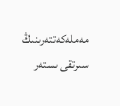مەملەكەتتەرىنىڭ سىرتقى ىستەر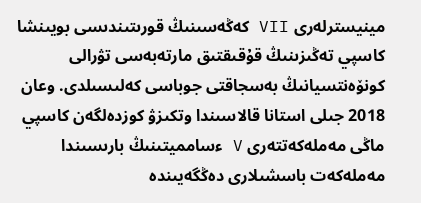مينيسترلەرى VII كەڭەسىنىڭ قورىتىندىسى بويىنشا كاسپي تەڭىزىنىڭ قۇقىقتىق مارتەبەسى تۋرالى كونۆەنتسيانىڭ بەسجاقتى جوباسى كەلىسىلدى. وعان 2018 جىلى استانا قالاسىندا وتكىزۋ كوزدەلگەن كاسپي ماڭى مەملەكەتتەرى V ءسامميتىنىڭ بارىسىندا مەملەكەت باسشىلارى دەڭگەيىندە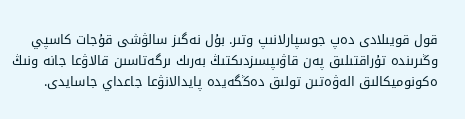قول قويىلادى دەپ جوسپارلانىپ وتىر. بۇل نەگىز سالۋشى قۇجات كاسپي وڭىرىندە تۇراقتىلىق پەن قاۋىپسىزدىكتىڭ بەرىك ىرگەتاسىن قالاۋعا جانە ونىڭ ەكونوميكالىق الەۋەتىن تولىق دەڭگەيدە پايدالانۋعا جاعداي جاسايدى.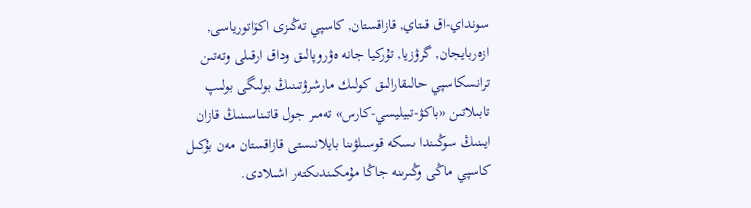سونداي-اق قىتاي, قازاقستان, كاسپي تەڭىزى اكۆاتورياسى, ازەربايجان, گرۋزيا, تۇركيا جانە ەۋروپالىق وداق ارقىلى وتەتىن ترانسكاسپي حالىقارالىق كولىك مارشرۋتىنىڭ بولىگى بولىپ تابىلاتىن «باكۋ-تبيليسي-كارس» تەمىر جول قاتىناسىنىڭ قازان ايىنىڭ سوڭىندا ىسكە قوسىلۋىنا بايلانىستى قازاقستان مەن بۇكىل كاسپي ماڭى وڭىرىنە جاڭا مۇمكىندىكتەر اشىلادى.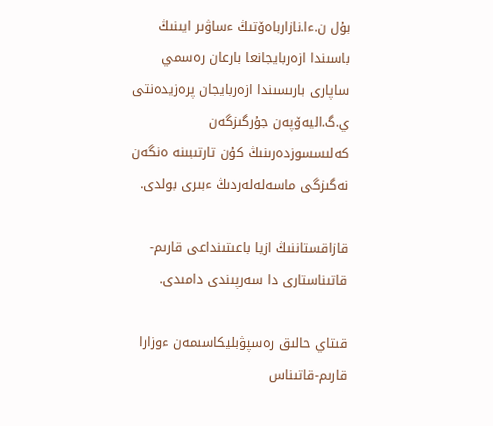بۇل ن.ءا.نازارباەۆتىڭ ءساۋىر ايىنىڭ باسىندا ازەربايجانعا بارعان رەسمي ساپارى بارىسىندا ازەربايجان پرەزيدەنتى ي.گ.اليەۆپەن جۇرگىزگەن كەلىسسوزدەرىنىڭ كۇن تارتىبىنە ەنگەن نەگىزگى ماسەلەلەردىڭ ءبىرى بولدى.

قازاقستاننىڭ ازيا باعىتىنداعى قارىم-قاتىناستارى دا سەرپىندى دامىدى.

قىتاي حالىق رەسپۋبليكاسىمەن ءوزارا قارىم-قاتىناس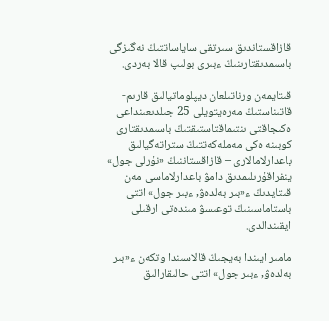قازاقستاندىق سىرتقى ساياساتتىڭ نەگىزگى باسىمدىقتارىنىڭ ءبىرى بولىپ قالا بەردى.

قىتايمەن ورناتىلعان ديپلوماتيالىق قارىم-قاتىناستىڭ مەرەيتويلى 25 جىلدىعىنداعى ەكىجاقتى ىنتىماقتاستىقتىڭ باسىمدىقتارى كوبىنە ەكى مەملەكەتتىڭ ستراتەگيالىق باعدارلامالارى – قازاقستاننىڭ «نۇرلى جول» ينفراقۇرىلىمدىق دامۋ باعدارلاماسى مەن قىتايدىڭ ء«بىر بەلدەۋ, ءبىر جول» اتتى باستاماسىنىڭ توعىسۋ مىندەتى ارقىلى ايقىندالدى.

مامىر ايىندا بەيجىڭ قالاسىندا وتكەن ء«بىر بەلدەۋ, ءبىر جول» اتتى حالىقارالىق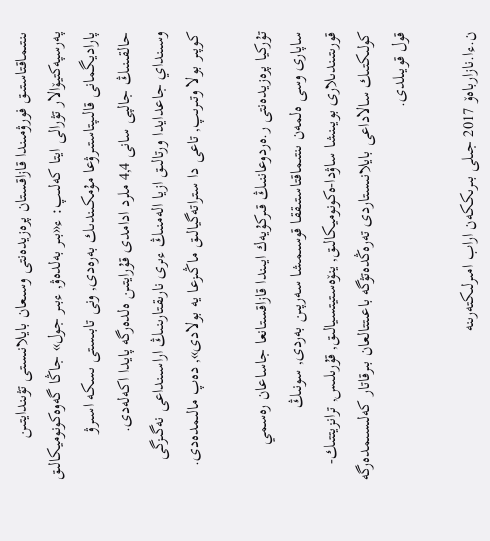ىنتىماقتاستىق فورۋمىندا قازاقستان پرەزيدەنتى وسىعان بايلانىستى تۋىندايتىن پەرسپەكتيۆالار تۋرالى ايتا كەلىپ: ء«بىر بەلدەۋ, ءبىر جول» جاڭا گەوەكونوميكالىق پاراديگمانى قالىپتاستىرۋعا مۇمكىندىك بەرەدى, ونى تابىستى ىسكە اسىرۋ حالقىنىڭ جالپى سانى 4,4 ملرد ادامدى قۇرايتىن ەلدەرگە پايدا اكەلەدى. وسىنداي جاعدايدا ورتالىق ازيا الەمنىڭ ءىرى نارىقتارىنىڭ اراسىنداعى نەگىزگى كوپىر بولا وتىرىپ, تاعى دا ستراتەگيالىق ماڭىزعا يە بولادى», دەپ مالىمدەدى.

تۇركيا پرەزيدەنتى ر.ەردوعاننىڭ قىركۇيەك ايىندا قازاقستانعا جاساعان رەسمي ساپارى وسى ەلمەن ىنتىماقتاستىققا قوسىمشا سەرپىن بەردى, سونىڭ قورىتىندىلارى بويىنشا ساۋدا-ەكونوميكالىق, ينۆەستيتسيالىق, قۇرىلىس, ترانزيتتىك-كولىكتىك سالاداعى بايلانىستاردى تەرەڭدەتۋگە باعىتتالعان بىرقاتار كەلىسىمدەرگە قول قويىلدى.

ن.ءا.نازارباەۆ 2017 جىلى بىرىككەن اراب امىرلىكتەرىنە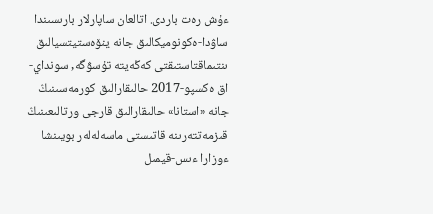ءۇش رەت باردى. اتالعان ساپارلار بارىسىندا ساۋدا-ەكونوميكالىق جانە ينۆەستيتسيالىق ىنتىماقتاستىقتى كەڭەيتە تۇسۋگە, سونداي-اق ەكسپو-2017 حالىقارالىق كورمەسىنىڭ جانە «استانا» حالىقارالىق قارجى ورتالىعىنىڭ قىزمەتتەرىنە قاتىستى ماسەلەلەر بويىنشا ءوزارا ءىس-قيمىل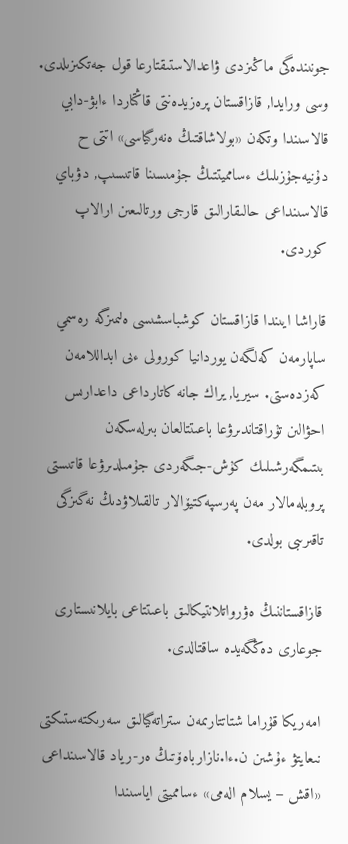جونىندەگى ماڭىزدى ۋاعدالاستىقتارعا قول جەتكىزىلدى. وسى ورايدا, قازاقستان پرەزيدەنتى قاڭتاردا ءابۋ-دابي قالاسىندا وتكەن «بولاشاقتىڭ ەنەرگياسى» اتتى ح دۇنيەجۇزىلىك ءسامميتتىڭ جۇمىسىنا قاتىسىپ, دۋباي قالاسىنداعى حالىقارالىق قارجى ورتالىعىن ارالاپ كوردى.

قاراشا ايىندا قازاقستان كوشباسشىسى ەلىمىزگە رەسمي ساپارمەن كەلگەن يوردانيا كورولى ءىى ابداللامەن كەزدەستى. سيريا, يراك جانە كاتارداعى داعدارىس احۋالىن تۇراقتاندىرۋعا باعىتتالعان بىرلەسكەن بىتىمگەرشىلىك كۇش-جىگەردى جۇمىلدىرۋعا قاتىستى پروبلەمالار مەن پەرسپەكتيۆالار تالقىلاۋدىڭ نەگىزگى تاقىرىبى بولدى.

قازاقستاننىڭ ەۋرواتلانتيكالىق باعىتتاعى بايلانىستارى جوعارى دەڭگەيدە ساقتالدى.

امەريكا قۇراما شتاتتارىمەن ستراتەگيالىق سەرىكتەستىكتى نىعايتۋ ءۇشىن ن.ءا.نازارباەۆتىڭ ەر-رياد قالاسىنداعى «اقش – يسلام الەمى» ءسامميتى اياسىندا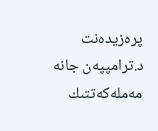پرەزيدەنت د.ترامپپەن جانە مەملەكەتتىك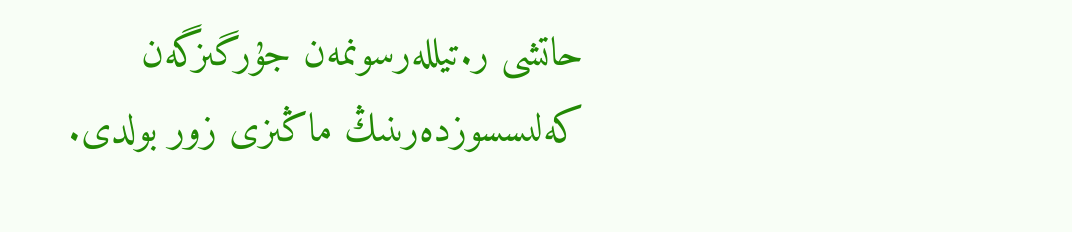حاتشى ر.تيللەرسونمەن جۇرگىزگەن كەلىسسوزدەرىنىڭ ماڭىزى زور بولدى.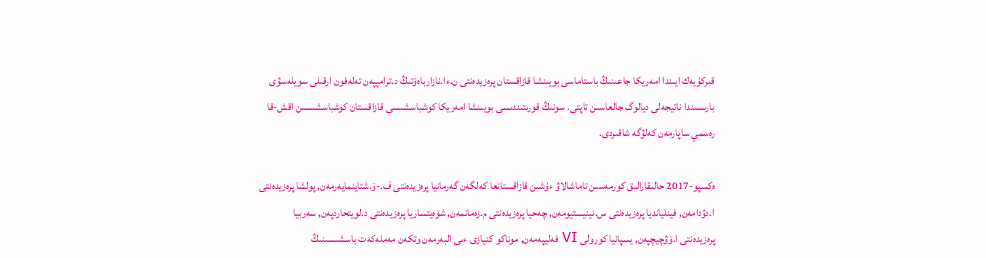قىركۇيەك ايىندا امەريكا جاعىنىڭ باستاماسى بويىنشا قازاقستان پرەزيدەنتى ن.ءا.نازارباەۆتىڭ د.ترامپپەن تەلەفون ارقىلى سويلەسۋى بارىسىندا ناتيجەلى ديالوگ جالعاسىن تاپتى. سونىڭ قورىتىندىسى بويىنشا امەريكا كوشباسشىسى قازاقستان كوشباسشىسىن اقش-قا رەسمي ساپارمەن كەلۋگە شاقىردى.

ەكسپو-2017 حالىقارالىق كورمەسىن تاماشالاۋ ءۇشىن قازاقستانعا كەلگەن گەرمانيا پرەزيدەنتى ف.-ۆ.شتاينمايەرمەن, پولشا پرەزيدەنتى ا.دۋدامەن, فينليانديا پرەزيدەنتى س.نينيستيومەن, چەحيا پرەزيدەنتى م.زەمانمەن, شۆەيتساريا پرەزيدەنتى د.لويتحاردپەن, سەربيا پرەزيدەنتى ا.ۆۋچيچپەن, يسپانيا كورولى VI فەليپەمەن, موناكو كنيازى ءىى البەرمەن وتكەن مەملەكەت باسشىسىنىڭ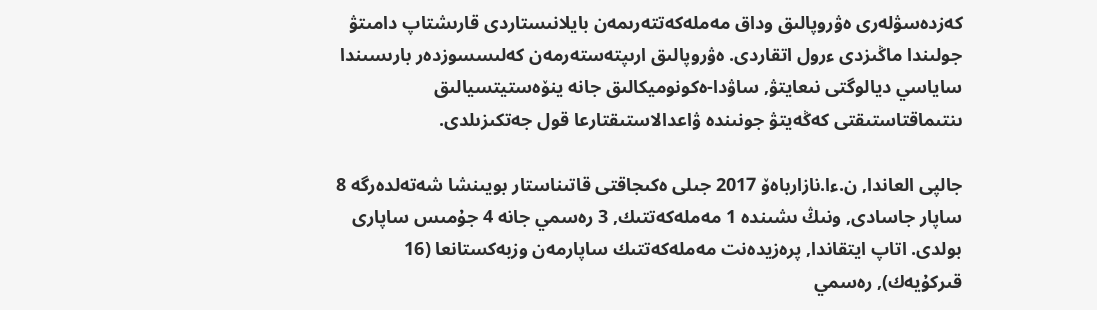كەزدەسۋلەرى ەۋروپالىق وداق مەملەكەتتەرىمەن بايلانىستاردى قارىشتاپ دامىتۋ جولىندا ماڭىزدى ءرول اتقاردى. ەۋروپالىق ارىپتەستەرمەن كەلىسسوزدەر بارىسىندا ساياسي ديالوگتى نىعايتۋ, ساۋدا-ەكونوميكالىق جانە ينۆەستيتسيالىق ىنتىماقتاستىقتى كەڭەيتۋ جونىندە ۋاعدالاستىقتارعا قول جەتكىزىلدى.

جالپى العاندا, ن.ءا.نازارباەۆ 2017 جىلى ەكىجاقتى قاتىناستار بويىنشا شەتەلدەرگە 8 ساپار جاسادى, ونىڭ ىشىندە 1 مەملەكەتتىك, 3 رەسمي جانە 4 جۇمىس ساپارى بولدى. اتاپ ايتقاندا, پرەزيدەنت مەملەكەتتىك ساپارمەن وزبەكستانعا (16 قىركۇيەك), رەسمي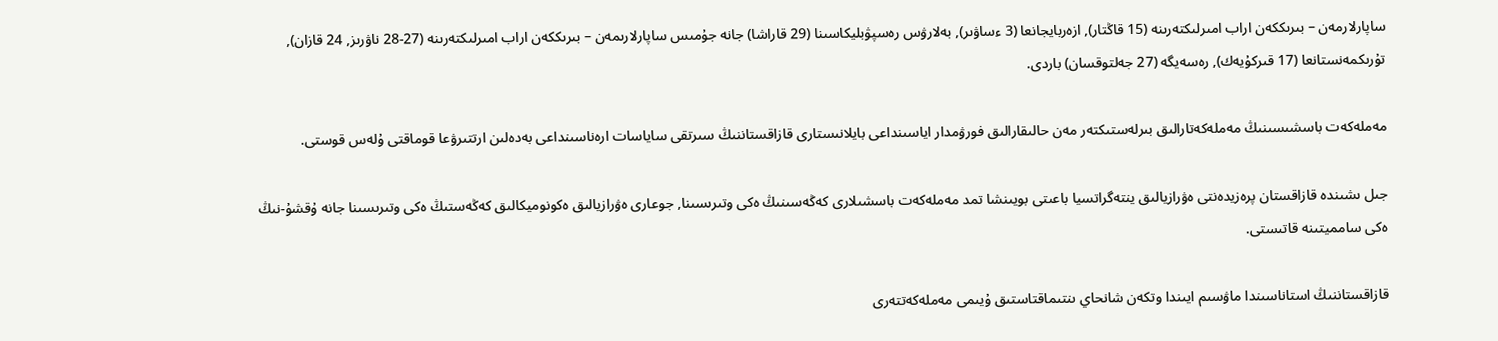ساپارلارمەن – بىرىككەن اراب امىرلىكتەرىنە (15 قاڭتار), ازەربايجانعا (3 ءساۋىر), بەلارۋس رەسپۋبليكاسىنا (29 قاراشا) جانە جۇمىس ساپارلارىمەن – بىرىككەن اراب امىرلىكتەرىنە (27-28 ناۋرىز, 24 قازان), تۇرىكمەنستانعا (17 قىركۇيەك), رەسەيگە (27 جەلتوقسان) باردى.

مەملەكەت باسشىسىنىڭ مەملەكەتارالىق بىرلەستىكتەر مەن حالىقارالىق فورۋمدار اياسىنداعى بايلانىستارى قازاقستاننىڭ سىرتقى ساياسات ارەناسىنداعى بەدەلىن ارتتىرۋعا قوماقتى ۇلەس قوستى.

جىل ىشىندە قازاقستان پرەزيدەنتى ەۋرازيالىق ينتەگراتسيا باعىتى بويىنشا تمد مەملەكەت باسشىلارى كەڭەسىنىڭ ەكى وتىرىسىنا, جوعارى ەۋرازيالىق ەكونوميكالىق كەڭەستىڭ ەكى وتىرىسىنا جانە ۇقشۇ-نىڭ ەكى سامميتىنە قاتىستى.

قازاقستاننىڭ استاناسىندا ماۋسىم ايىندا وتكەن شانحاي ىنتىماقتاستىق ۇيىمى مەملەكەتتەرى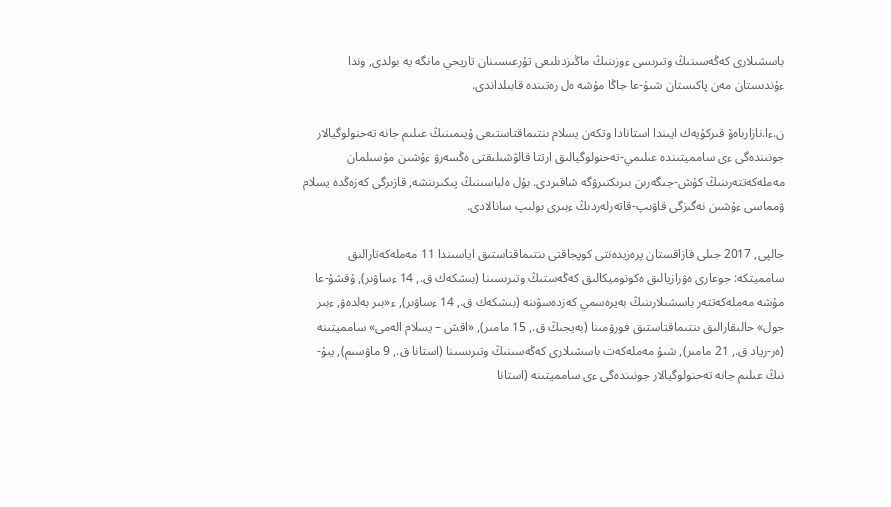باسشىلارى كەڭەسىنىڭ وتىرىسى ءوزىنىڭ ماڭىزدىلىعى تۇرعىسىنان تاريحي مانگە يە بولدى, وندا ءۇندىستان مەن پاكىستان شىۇ-عا جاڭا مۇشە ەل رەتىندە قابىلداندى.

ن.ءا.نازارباەۆ قىركۇيەك ايىندا استانادا وتكەن يسلام ىنتىماقتاستىعى ۇيىمىنىڭ عىلىم جانە تەحنولوگيالار جونىندەگى ءى سامميتىندە عىلىمي-تەحنولوگيالىق ارتتا قالۋشىلىقتى ەڭسەرۋ ءۇشىن مۇسىلمان مەملەكەتتەرىنىڭ كۇش-جىگەرىن بىرىكتىرۋگە شاقىردى. بۇل ەلباسىنىڭ پىكىرىنشە, قازىرگى كەزەڭدە يسلام ۋمماسى ءۇشىن نەگىزگى قاۋىپ-قاتەرلەردىڭ ءبىرى بولىپ سانالادى.

جالپى, 2017 جىلى قازاقستان پرەزيدەنتى كوپجاقتى ىنتىماقتاستىق اياسىندا 11 مەملەكەتارالىق سامميتكە: جوعارى ەۋرازيالىق ەكونوميكالىق كەڭەستىڭ وتىرىسىنا (بىشكەك ق., 14 ءساۋىر), ۇقشۇ-عا مۇشە مەملەكەتتەر باسشىلارىنىڭ بەيرەسمي كەزدەسۋىنە (بىشكەك ق., 14 ءساۋىر), ء«بىر بەلدەۋ, ءبىر جول» حالىقارالىق ىنتىماقتاستىق فورۋمىنا (بەيجىڭ ق., 15 مامىر), «اقش – يسلام الەمى» سامميتىنە (ەر-رياد ق., 21 مامىر), شىۇ مەملەكەت باسشىلارى كەڭەسىنىڭ وتىرىسىنا (استانا ق., 9 ماۋسىم), يىۇ-نىڭ عىلىم جانە تەحنولوگيالار جونىندەگى ءى سامميتىنە (استانا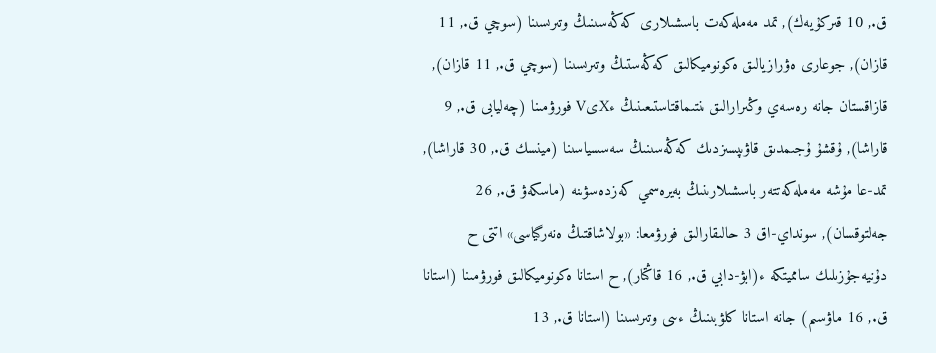ق., 10 قىركۇيەك), تمد مەملەكەت باسشىلارى كەڭەسىنىڭ وتىرىسىنا (سوچي ق., 11 قازان), جوعارى ەۋرازيالىق ەكونوميكالىق كەڭەستىڭ وتىرىسىنا (سوچي ق., 11 قازان), قازاقستان جانە رەسەي وڭىرارالىق ىنتىماقتاستىعىنىڭ ءXىV فورۋمىنا (چەليابى ق., 9 قاراشا), ۇقشۇ ۇجىمدىق قاۋىپسىزدىك كەڭەسىنىڭ سەسسياسىنا (مينسك ق., 30 قاراشا), تمد-عا مۇشە مەملەكەتتەر باسشىلارىنىڭ بەيرەسمي كەزدەسۋىنە (ماسكەۋ ق., 26 جەلتوقسان), سونداي-اق 3 حالىقارالىق فورۋمعا: «بولاشاقتىڭ ەنەرگياسى» اتتى ح دۇنيەجۇزىلىك سامميتكە ء(ابۋ-دابي ق., 16 قاڭتار), ح استانا ەكونوميكالىق فورۋمىنا (استانا ق., 16 ماۋسىم) جانە استانا كلۋبىنىڭ ءىىى وتىرىسىنا (استانا ق., 13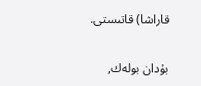قاراشا) قاتىستى.

بۇدان بولەك,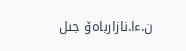ن.ءا.نازارباەۆ جىل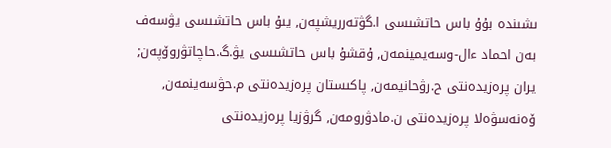ىشىندە بۇۇ باس حاتشىسى ا.گۋتەرريشپەن, يىۇ باس حاتشىسى يۋسەف بەن احماد ءال-وسەيمينمەن, ۇقشۇ باس حاتشىسى يۋ.گ.حاچاتۋروۆپەن; يران پرەزيدەنتى ح.رۋحانيمەن, پاكىستان پرەزيدەنتى م.حۋسەينمەن, ۆەنەسۋەلا پرەزيدەنتى ن.مادۋرومەن, گرۋزيا پرەزيدەنتى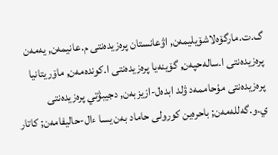گ.ت.مارگۆەلاشۆيليمەن, اۋعانستان پرەزيدەنتى م.عانيمەن, يەمەن پرەزيدەنتى ا.سالەحپەن, گۆينەيا پرەزيدەنتى ا.كوندەمەن, ماۆريتانيا پرەزيدەنتى مۇحاممەد ۋلد ابدەل-ازيزبەن, دجيبۋتي پرەزيدەنتى ي.و.گەللەمەن; باحرەين كورولى حاماد بەن يسا ءال-حاليفامەن; كاتار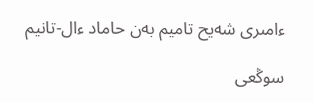ءامىرى شەيح تاميم بەن حاماد ءال-تانيم

سوڭعى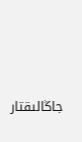جاڭالىقتار